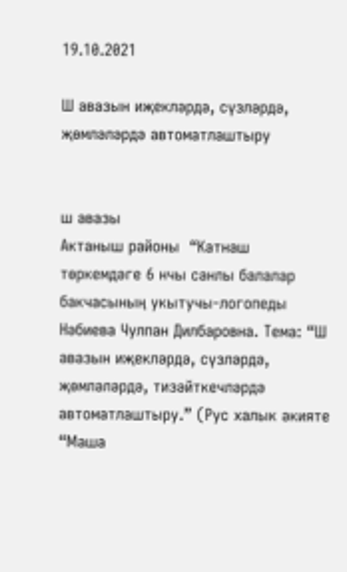19.10.2021

Ш авазын иҗекләрдә, сүзләрдә, җөмләләрдә автоматлаштыру


ш авазы
Актаныш районы  “Катнаш төркемдәге 6 нчы санлы балалар бакчасының укытучы-логопеды Нәбиева Чулпан Дилбаровна. Тема: “Ш авазын иҗекләрдә, сүзләрдә, җөмләләрдә, тизәйткечләрдә автоматлаштыру.” (Рус халык әкияте “Маша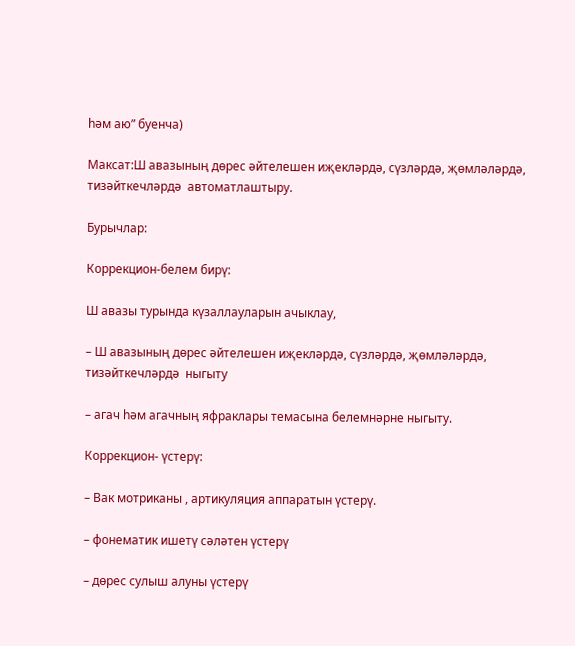һәм аю” буенча)

Максат:Ш авазының дөрес әйтелешен иҗекләрдә, сүзләрдә, җөмләләрдә, тизәйткечләрдә  автоматлаштыру.

Бурычлар:

Коррекцион-белем бирү:

Ш авазы турында күзаллауларын ачыклау,

– Ш авазының дөрес әйтелешен иҗекләрдә, сүзләрдә, җөмләләрдә, тизәйткечләрдә  ныгыту

– агач һәм агачның яфраклары темасына белемнәрне ныгыту.

Коррекцион- үстерү:

– Вак мотриканы , артикуляция аппаратын үстерү.

– фонематик ишетү сәләтен үстерү

– дөрес сулыш алуны үстерү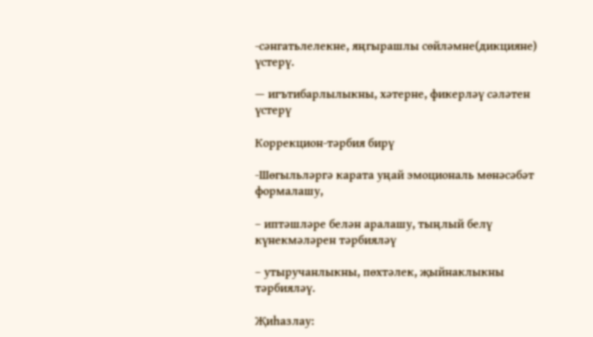-сәнгатьлелекне, яңгырашлы сөйләмне(дикцияне) үстерү.

— игътибарлылыкны, хәтерне, фикерләү сәләтен үстерү

Коррекцион-тәрбия бирү

-Шөгыльләргә карата уңай эмоциональ мөнәсәбәт формалашу,

– иптәшләре белән аралашу, тыңлый белү күнекмәләрен тәрбияләү

– утыручанлыкны, пөхтәлек, җыйнаклыкны  тәрбияләү.

Җиһазлау: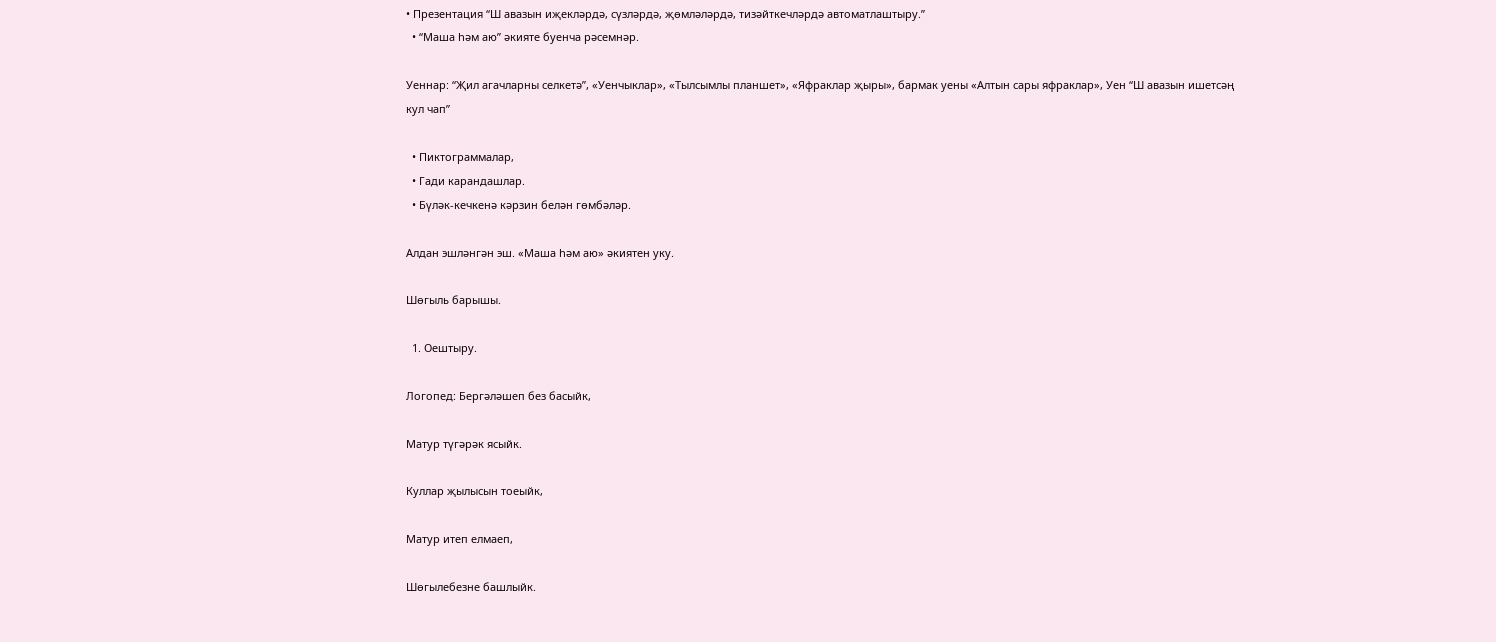• Презентация “Ш авазын иҗекләрдә, сүзләрдә, җөмләләрдә, тизәйткечләрдә автоматлаштыру.”
  • “Маша һәм аю” әкияте буенча рәсемнәр.

Уеннар: “Җил агачларны селкетә”, «Уенчыклар», «Тылсымлы планшет», «Яфраклар җыры», бармак уены «Алтын сары яфраклар», Уен “Ш авазын ишетсәң кул чап”

  • Пиктограммалар,
  • Гади карандашлар.
  • Бүләк-кечкенә кәрзин белән гөмбәләр.

Алдан эшләнгән эш. «Маша һәм аю» әкиятен уку.

Шөгыль барышы.

  1. Оештыру.

Логопед: Бергәләшеп без басыйк,

Матур түгәрәк ясыйк.

Куллар җылысын тоеыйк,

Матур итеп елмаеп,

Шөгылебезне башлыйк.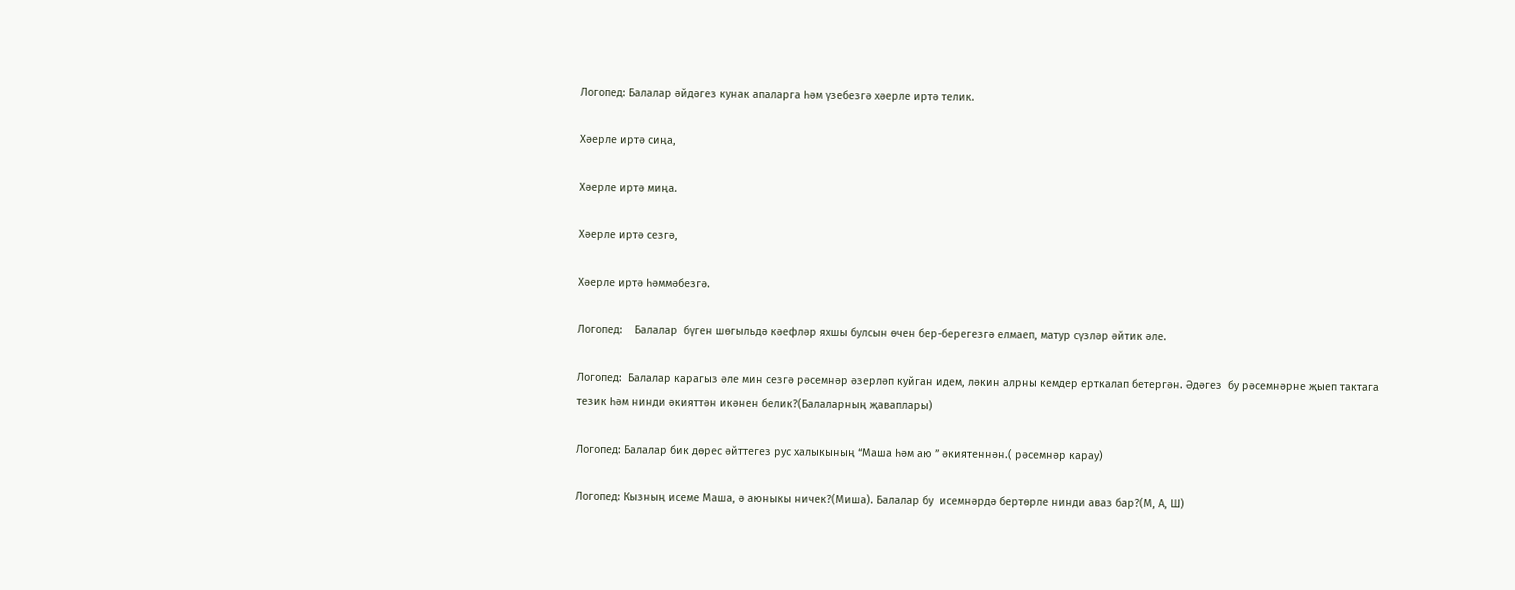Логопед: Балалар әйдәгез кунак апаларга һәм үзебезгә хәерле иртә телик.

Хәерле иртә сиңа,

Хәерле иртә миңа.

Хәерле иртә сезгә,

Хәерле иртә һәммәбезгә.

Логопед:    Балалар  бүген шөгыльдә кәефләр яхшы булсын өчен бер-берегезгә елмаеп, матур сүзләр әйтик әле.

Логопед:  Балалар карагыз әле мин сезгә рәсемнәр әзерләп куйган идем, ләкин алрны кемдер ерткалап бетергән. Әдәгез  бу рәсемнәрне җыеп тактага тезик һәм нинди әкияттән икәнен белик?(Балаларның җаваплары)

Логопед: Балалар бик дөрес әйттегез рус халыкының “Маша һәм аю ” әкиятеннән.( рәсемнәр карау)

Логопед: Кызның исеме Маша, ә аюныкы ничек?(Миша). Балалар бу  исемнәрдә бертөрле нинди аваз бар?(М, А, Ш)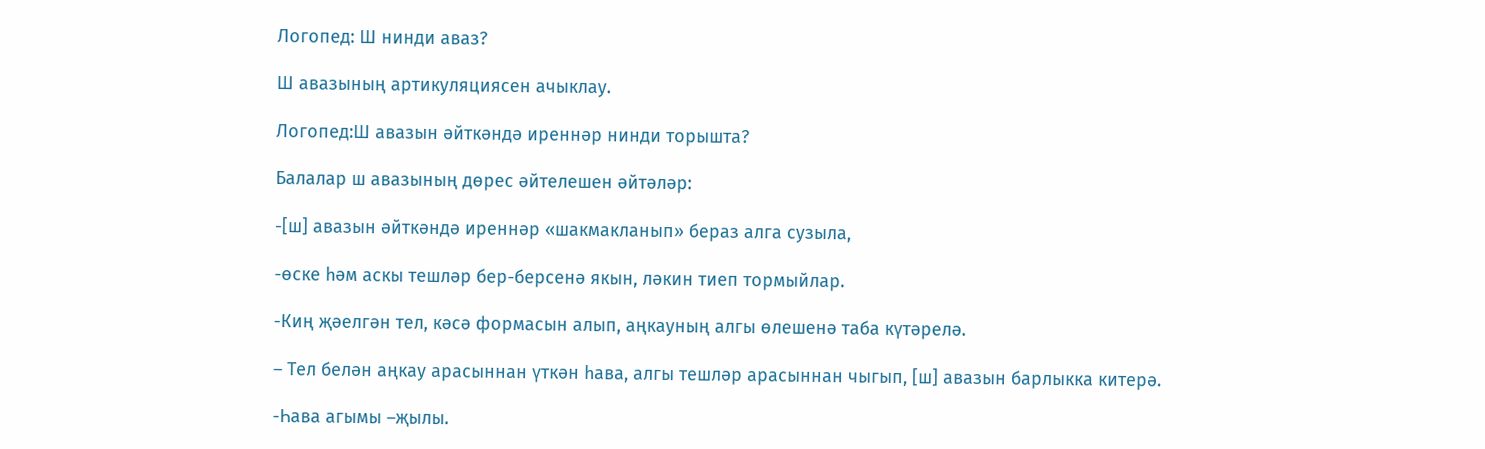Логопед: Ш нинди аваз?

Ш авазының артикуляциясен ачыклау.

Логопед:Ш авазын әйткәндә иреннәр нинди торышта?

Балалар ш авазының дөрес әйтелешен әйтәләр:

-[ш] авазын әйткәндә иреннәр «шакмакланып» бераз алга сузыла,

-өске һәм аскы тешләр бер-берсенә якын, ләкин тиеп тормыйлар.

-Киң җәелгән тел, кәсә формасын алып, аңкауның алгы өлешенә таба күтәрелә.

– Тел белән аңкау арасыннан үткән һава, алгы тешләр арасыннан чыгып, [ш] авазын барлыкка китерә.

-Һава агымы –җылы.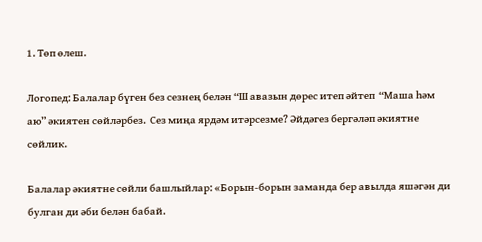1. Төп өлеш.

Логопед: Балалар бүген без сезнең белән “Ш авазын дөрес итеп әйтеп  “Маша һәм аю” әкиятен сөйләрбез.  Сез миңа ярдәм итәрсезме? Әйдәгез бергәләп әкиятне сөйлик.

Балалар әкиятне сөйли башлыйлар: «Борын-борын заманда бер авылда яшәгән ди булган ди әби белән бабай.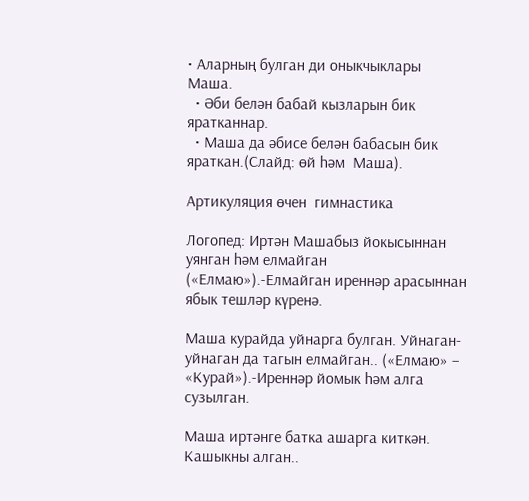• Аларның булган ди оныкчыклары Маша.
  • Әби белән бабай кызларын бик яратканнар.
  • Маша да әбисе белән бабасын бик яраткан.(Слайд: өй һәм  Маша).

Артикуляция өчен  гимнастика

Логопед: Иртән Машабыз йокысыннан уянган һәм елмайган («Елмаю»).-Елмайган иреннәр арасыннан ябык тешләр күренә.

Маша курайда уйнарга булган. Уйнаган-уйнаган да тагын елмайган.. («Елмаю» – «Курай»).-Иреннәр йомык һәм алга сузылган.

Маша иртәнге батка ашарга киткән. Кашыкны алган..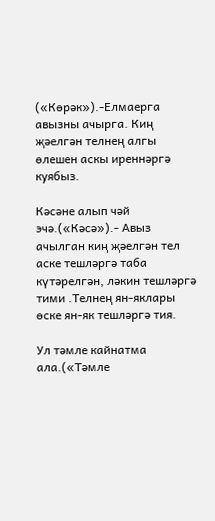(«Көрәк»).-Елмаерга авызны ачырга. Киң җәелгән телнең алгы өлешен аскы иреннәргә куябыз.

Кәсәне алып чәй эчә.(«Кәсә»).- Авыз ачылган киң җәелгән тел аске тешләргә таба күтәрелгән, ләкин тешләргә тими .Телнең ян-яклары өске ян-як тешләргә тия.

Ул тәмле кайнатма ала.(«Тәмле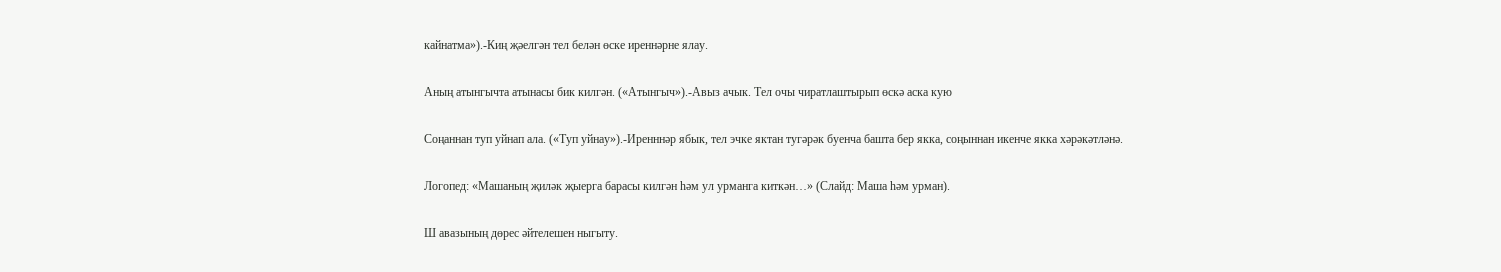кайнатма»).-Киң җәелгән тел белән өске иреннәрне ялау.

Аның атынгычта атынасы бик килгән. («Атынгыч»).-Авыз ачык. Тел очы чиратлаштырып өскә аска кую

Соңаннан туп уйнап ала. («Туп уйнау»).-Иренннәр ябык, тел эчке яктан тугәрәк буенча башта бер якка, соңыннан икенче якка хәрәкәтләнә.

Логопед: «Машаның җиләк җыерга барасы килгән һәм ул урманга киткән…» (Слайд: Маша һәм урман).

Ш авазының дөрес әйтелешен ныгыту.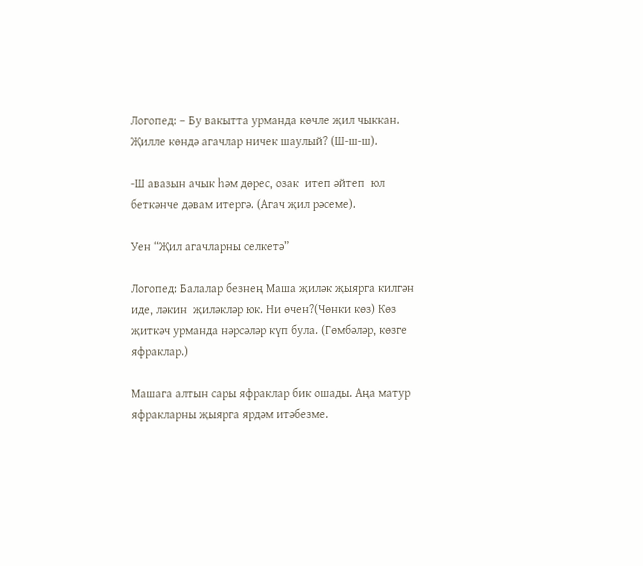Логопед: – Бу вакытта урманда көчле җил чыккан. Җилле көндә агачлар ничек шаулый? (Ш-ш-ш).

-Ш авазын ачык һәм дөрес, озак  итеп әйтеп  юл беткәнче дәвам итергә. (Агач җил рәсеме).

Уен “Җил агачларны селкетә”

Логопед: Балалар безнең Маша җиләк җыярга килгән иде, ләкин  җиләкләр юк. Ни өчен?(Чөнки көз) Көз җиткәч урманда нәрсәләр күп була. (Гөмбәләр, көзге яфраклар.)

Машага алтын сары яфраклар бик ошады. Аңа матур яфракларны җыярга ярдәм итәбезме.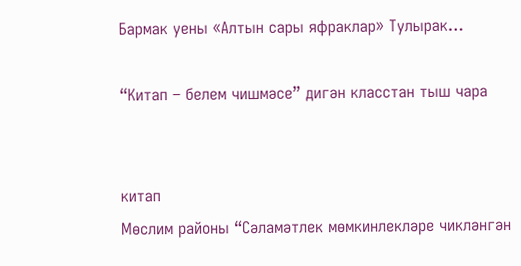Бармак уены «Алтын сары яфраклар» Тулырак…

“Китап – белем чишмәсе” дигән класстан тыш чара


китап
Мөслим районы “Сәламәтлек мөмкинлекләре чикләнгән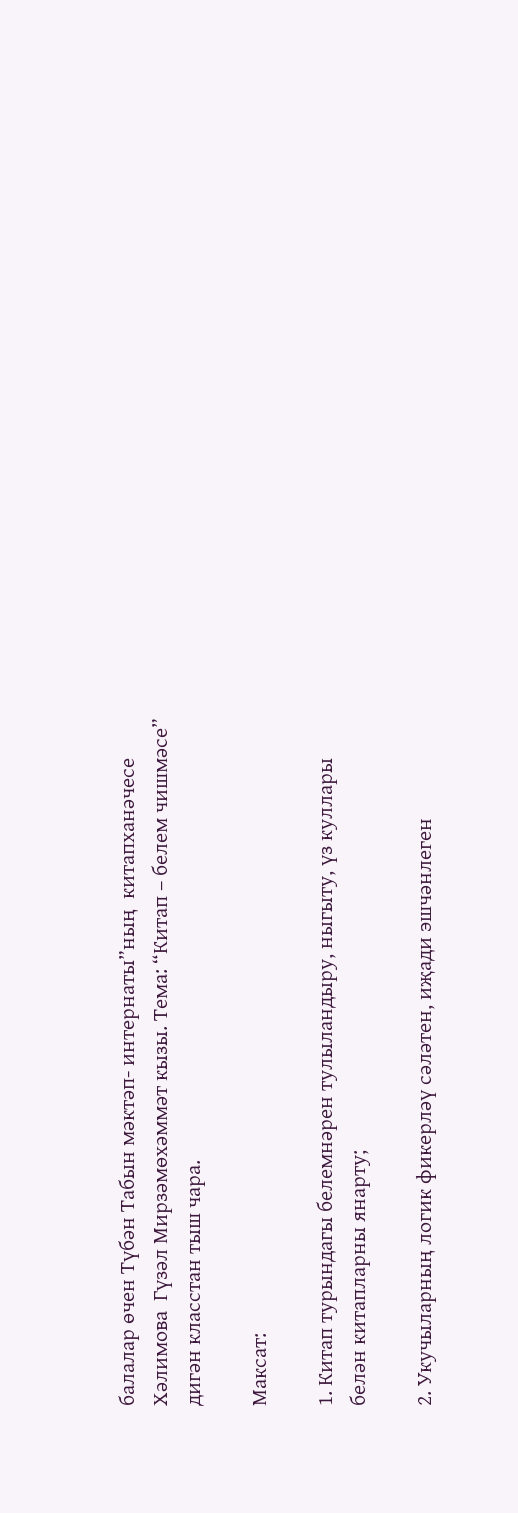балалар өчен Түбән Табын мәктәп- интернаты”ның  китапханәчесе Хәлимова  Гүзәл Мирзәмөхәммәт кызы. Тема: “Китап – белем чишмәсе” дигән класстан тыш чара.

Максат:

1. Китап турындагы белемнәрен тулыландыру, ныгыту, үз куллары белән китапларны янарту;

2. Укучыларның логик фикерләү сәләтен, иҗади эшчәнлеген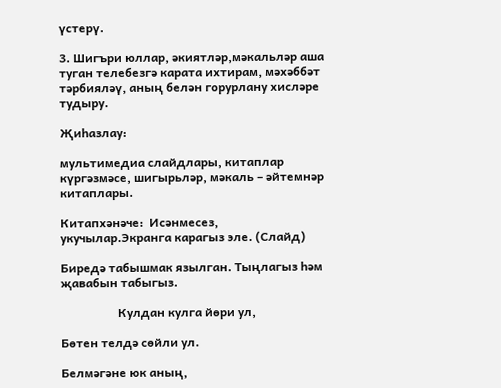үстерү.

3. Шигъри юллар, әкиятләр,мәкальләр аша туган телебезгә карата ихтирам, мәхәббәт тәрбияләү, аның белән горурлану хисләре тудыру.

Җиһазлау:

мультимедиа слайдлары, китаплар күргәзмәсе, шигырьләр, мәкаль – әйтемнәр китаплары.

Китапхәнәче:  Исәнмесез, укучылар.Экранга карагыз эле. (Слайд)

Биредә табышмак язылган. Тыңлагыз һәм җавабын табыгыз.

                   Кулдан кулга йөри ул,

Бөтен телдә сөйли ул.

Белмәгәне юк аның,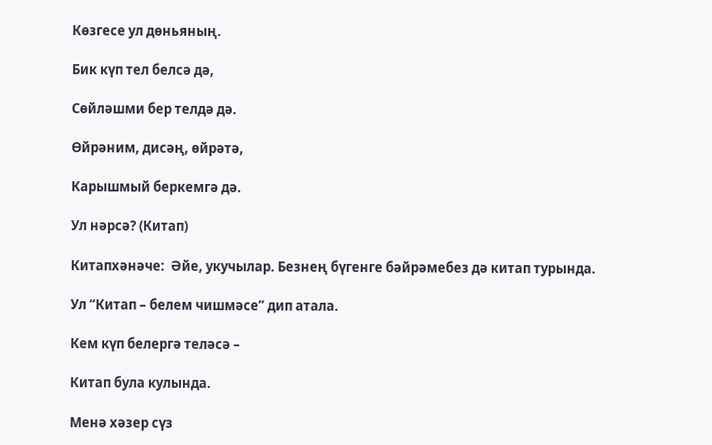Көзгесе ул дөньяның.

Бик күп тел белсә дә,

Сөйләшми бер телдә дә.

Өйрәним, дисәң, өйрәтә,

Карышмый беркемгә дә.

Ул нәрсә? (Китап)

Китапхәнәче:  Әйе, укучылар. Безнең бүгенге бәйрәмебез дә китап турында.

Ул “Китап – белем чишмәсе” дип атала.

Кем күп белергә теләсә –

Китап була кулында.

Менә хәзер сүз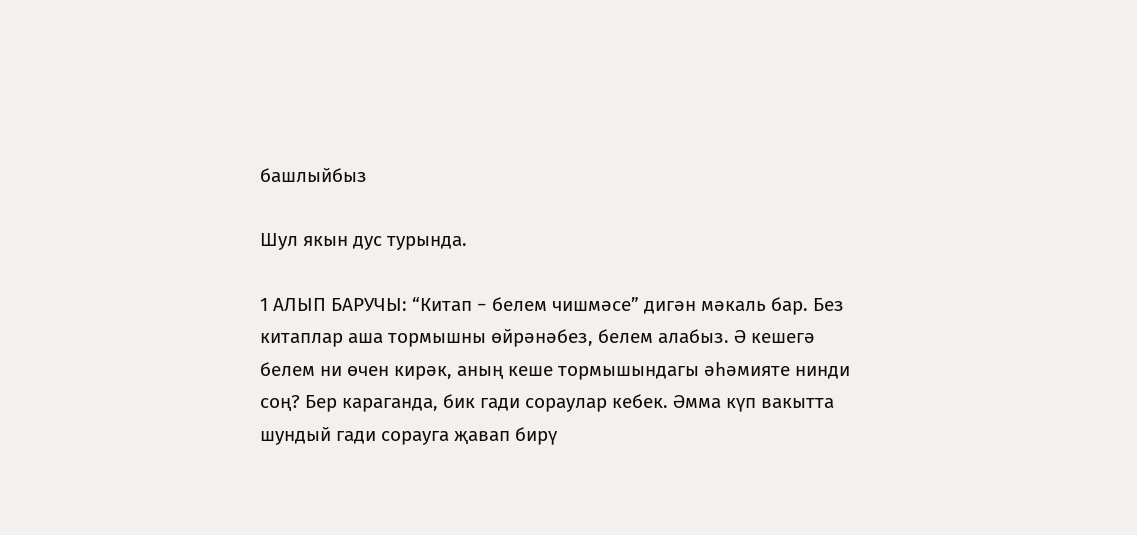башлыйбыз

Шул якын дус турында.

1 АЛЫП БАРУЧЫ: “Китап − белем чишмәсе” дигән мәкаль бар. Без китаплар аша тормышны өйрәнәбез, белем алабыз. Ә кешегә белем ни өчен кирәк, аның кеше тормышындагы әһәмияте нинди соң? Бер караганда, бик гади сораулар кебек. Әмма күп вакытта шундый гади сорауга җавап бирү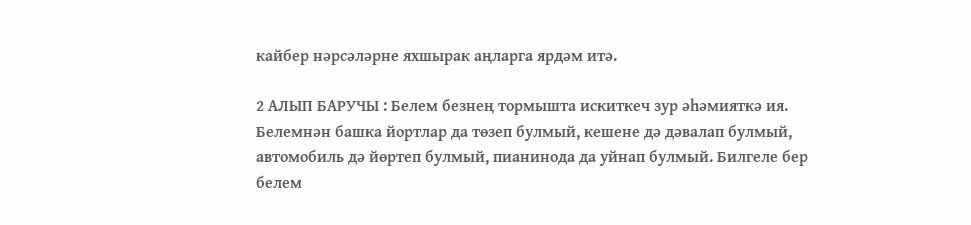кайбер нәрсәләрне яхшырак аңларга ярдәм итә.

2 АЛЫП БАРУЧЫ : Белем безнең тормышта искиткеч зур әһәмияткә ия. Белемнән башка йортлар да төзеп булмый, кешене дә дәвалап булмый, автомобиль дә йөртеп булмый, пианинода да уйнап булмый. Билгеле бер белем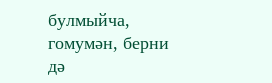булмыйча, гомумән, берни дә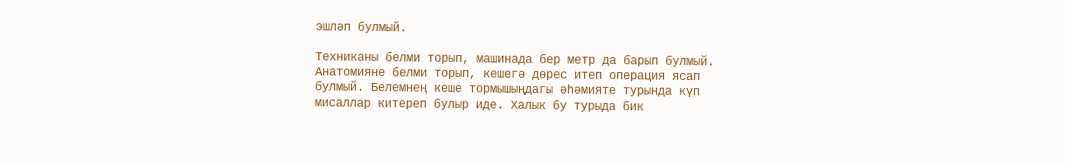эшләп булмый.

Техниканы белми торып, машинада бер метр да барып булмый. Анатомияне белми торып, кешегә дөрес итеп операция ясап булмый. Белемнең кеше тормышыңдагы әһәмияте турында күп мисаллар китереп булыр иде. Халык бу турыда бик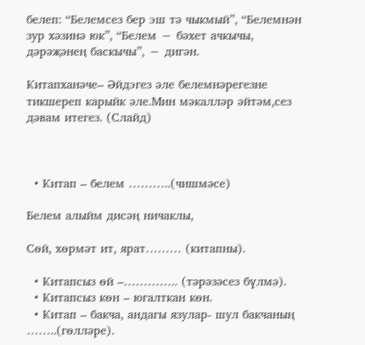белеп: “Белемсез бер эш тә чыкмый”, “Белемнән зур хәзинә юк”, “Белем − бәхет ачкычы, дәрәҗәнең баскычы”, − дигән.

Китапханәче– Әйдэгез әле белемнәрегезне тикшереп карыйк әле.Мин мәкалләр әйтәм,сез дәвам итегез. (Слайд)



  • Китап – белем ………..(чишмәсе)

Белем алыйм дисәң ничаклы,

Сөй, хөрмәт ит, ярат……… (китапны).

  • Китапсыз өй –………….. (тәрәзәсез бүлмә).
  • Китапсыз көн – югалткан көн.
  • Китап – бакча, андагы язулар- шул бакчаның ……..(гөлләре).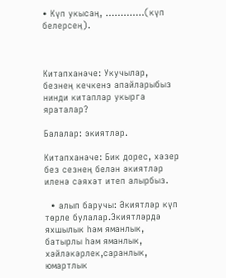• Күп укысаң, ………….(күп белерсең).



Китапханәче: Укучылар, безнең кечкенэ апайларыбыз нинди китаплар укырга яраталар?

Балалар: экиятләр.

Китапханәче: Бик дорес, хәзер без сезнең белән әкиятләр иленә сәяхәт итеп алырбыз.

  • алып баручы: Әкиятләр күп төрле булалар.Экиятләрдә яхшылык һәм яманлык, батырлы һәм яманлык, хәйләкәрлек,саранлык, юмартлык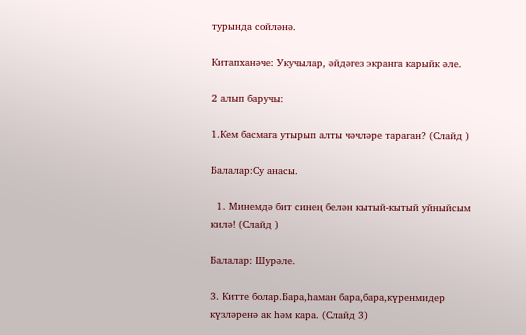турында сойләнә.

Китапханәче: Укучылар, әйдәгез экранга карыйк әле.

2 алып баручы:

1.Кем басмага утырып алты чәчләре тараган? (Слайд )

Балалар:Су анасы.

  1. Минемдә бит синең белән кытый-кытый уйныйсым килә! (Слайд )

Балалар: Шурәле.

3. Китте болар.Бара,һаман бара,бара,күренмидер күзләренә ак һәм кара. (Слайд 3)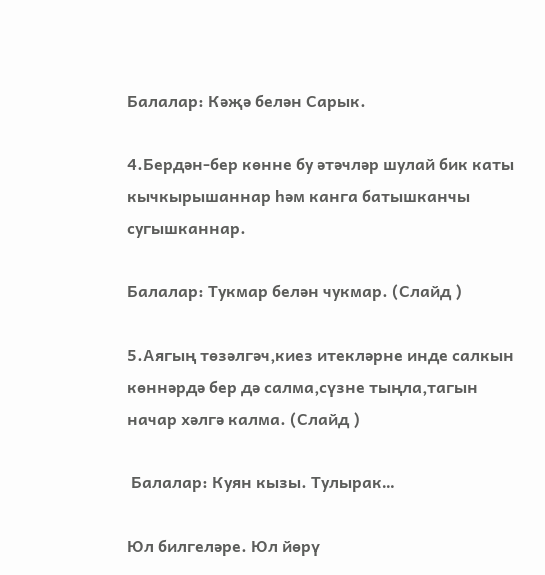Балалар: Кәҗә белән Сарык.

4.Бердән-бер көнне бу әтәчләр шулай бик каты кычкырышаннар һәм канга батышканчы сугышканнар.

Балалар: Тукмар белән чукмар. (Слайд )

5.Аягың төзәлгәч,киез итекләрне инде салкын көннәрдә бер дә салма,сүзне тыңла,тагын начар хәлгә калма. (Слайд )

 Балалар: Куян кызы. Тулырак…

Юл билгеләре. Юл йөрү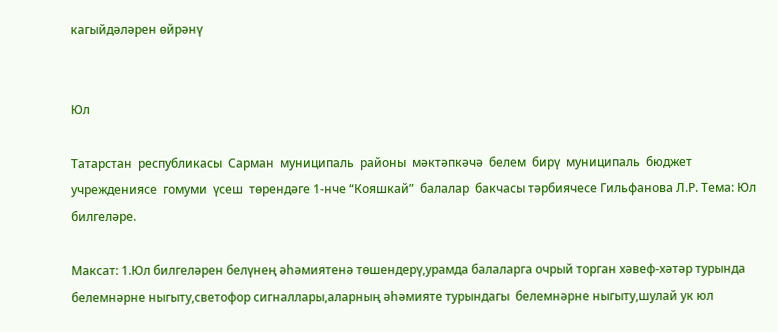кагыйдәләрен өйрәнү


Юл

Татарстан  республикасы  Сарман  муниципаль  районы  мәктәпкәчә  белем  бирү  муниципаль  бюджет  учреждениясе  гомуми  үсеш  төрендәге 1-нче “Кояшкай”  балалар  бакчасы тәрбиячесе Гильфанова Л.Р. Тема: Юл билгеләре.

Максат: 1.Юл билгеләрен белүнең әһәмиятенә төшендерү,урамда балаларга очрый торган хәвеф-хәтәр турында белемнәрне ныгыту,светофор сигналлары,аларның әһәмияте турындагы  белемнәрне ныгыту,шулай ук юл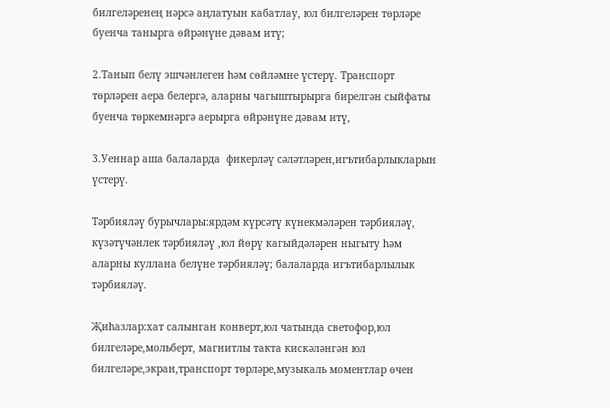билгеләренең нәрсә аңлатуын кабатлау, юл билгеләрен төрләре буенча танырга өйрәнүне дәвам итү;

2.Танып белү эшчәнлеген һәм сөйләмне үстерү. Транспорт төрләрен аера белергә, аларны чагыштырырга бирелгән сыйфаты буенча төркемнәргә аерырга өйрәнүне дәвам итү,

3.Уеннар аша балаларда  фикерләү сәләтләрен,игътибарлыкларын үстерү.

Тәрбияләү бурычлары:ярдәм күрсәтү күнекмәләрен тәрбияләү, күзәтүчәнлек тәрбияләү ,юл йөрү кагыйдәләрен ныгыту һәм аларны куллана белүне тәрбияләү; балаларда игътибарлылык тәрбияләү.

Җиһазлар:хат салынган конверт,юл чатында светофор,юл билгеләре,мольберт, магнитлы такта кискәләнгән юл билгеләре,экран,транспорт төрләре,музыкаль моментлар өчен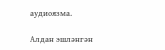аудиоязма.

Алдан эшләнгән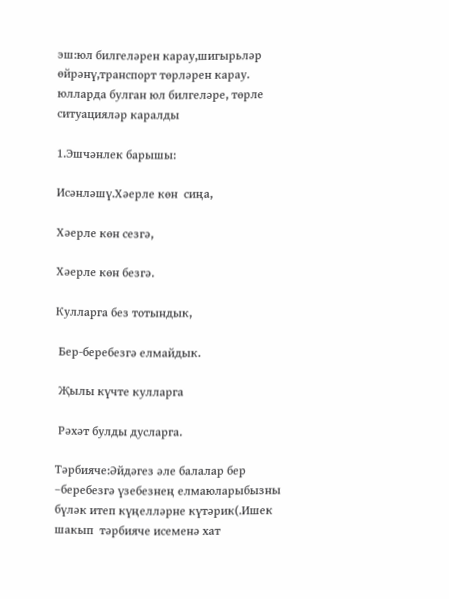эш:юл билгеләрен карау,шигырьләр өйрәнү,транспорт төрләрен карау. юлларда булган юл билгеләре, төрле ситуацияләр каралды

1.Эшчәнлек барышы:

Исәнләшү.Хәерле көн  сиңа,

Хәерле көн сезгә,

Хәерле көн безгә.

Кулларга без тотындык,

 Бер-беребезгә елмайдык.

 Җылы күчте кулларга

 Рәхәт булды дусларга.

Тәрбияче:Әйдәгез әле балалар бер –беребезгә үзебезнең елмаюларыбызны бүләк итеп күңелләрне күтәрик(.Ишек шакып  тәрбияче исеменә хат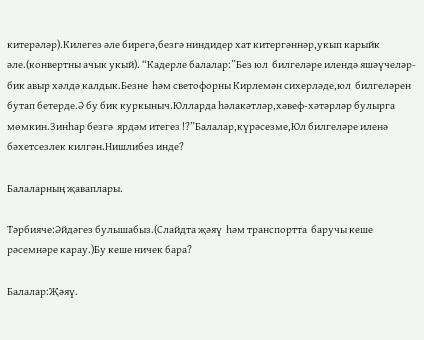китерәләр).Килегез әле бирегә,безгә ниндидер хат китергәннәр,укып карыйк әле.(конвертны ачык укый). “Кадерле балалар:”Без юл  билгеләре илендә яшәүчеләр-бик авыр хәлдә калдык.Безне  һәм светофорны Кирлемән сихерләде,юл  билгеләрен бутап бетерде.Ә бу бик куркыныч.Юлларда һәлакәтләр,хәвеф-хәтәрләр булырга мөмкин.Зинһар безгә  ярдәм итегез !?”Балалар,күрәсезме,Юл билгеләре иленә  бәхетсезлек килгән.Нишлибез инде?

Балаларның җаваплары.

Тәрбияче:Әйдәгез булышабыз.(Слайдта җәяү  һәм транспортта  баручы кеше рәсемнәре карау.)Бу кеше ничек бара?

Балалар:Җәяү.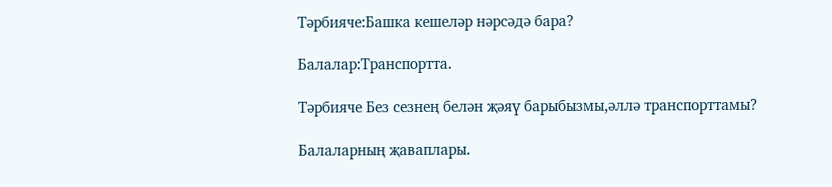Тәрбияче:Башка кешеләр нәрсәдә бара?

Балалар:Транспортта.

Тәрбияче Без сезнең белән җәяү барыбызмы,әллә транспорттамы?

Балаларның җаваплары.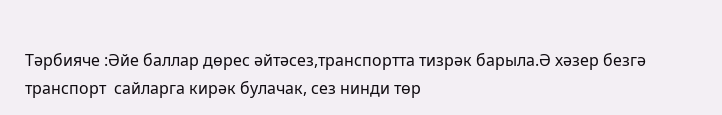Тәрбияче :Әйе баллар дөрес әйтәсез,транспортта тизрәк барыла.Ә хәзер безгә  транспорт  сайларга кирәк булачак, сез нинди төр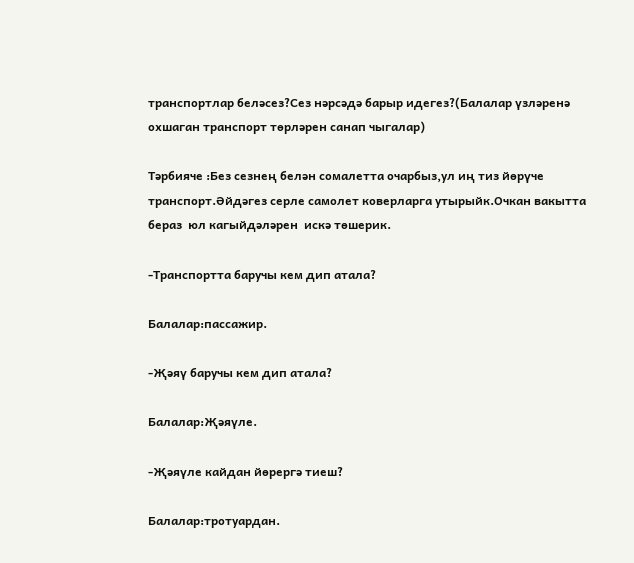транспортлар беләсез?Сез нәрсәдә барыр идегез?(Балалар үзләренә охшаган транспорт төрләрен санап чыгалар)

Тәрбияче :Без сезнең белән сомалетта очарбыз,ул иң тиз йөрүче транспорт.Әйдәгез серле самолет коверларга утырыйк.Очкан вакытта бераз  юл кагыйдәләрен  искә төшерик.

-Транспортта баручы кем дип атала?

Балалар:пассажир.

-Җәяү баручы кем дип атала?

Балалар:Җәяүле.

-Җәяүле кайдан йөрергә тиеш?

Балалар:тротуардан.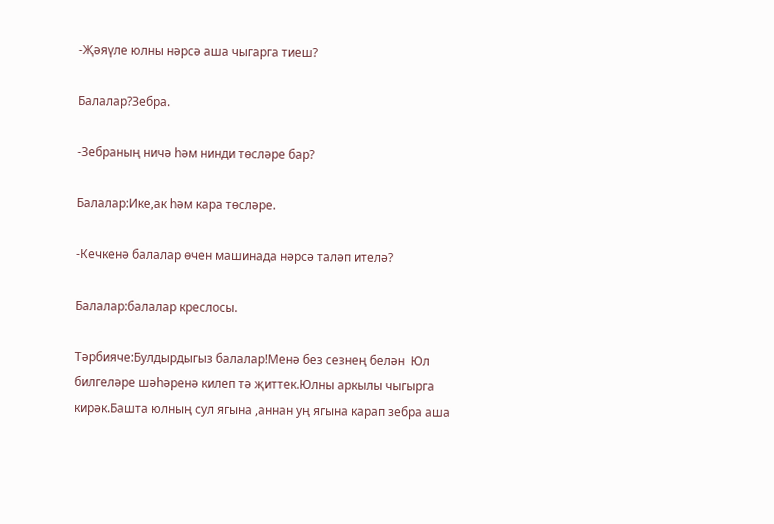-Җәяүле юлны нәрсә аша чыгарга тиеш?

Балалар?Зебра.

-Зебраның ничә һәм нинди төсләре бар?

Балалар:Ике,ак һәм кара төсләре.

-Кечкенә балалар өчен машинада нәрсә таләп ителә?

Балалар:балалар креслосы.

Тәрбияче:Булдырдыгыз балалар!Менә без сезнең белән  Юл билгеләре шәһәренә килеп тә җиттек.Юлны аркылы чыгырга кирәк.Башта юлның сул ягына ,аннан уң ягына карап зебра аша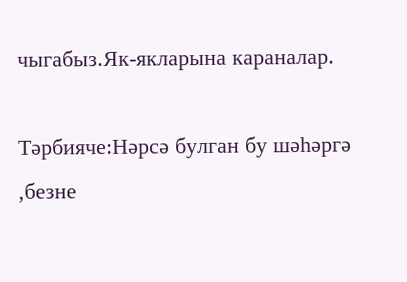чыгабыз.Як-якларына караналар.

Тәрбияче:Нәрсә булган бу шәһәргә ,безне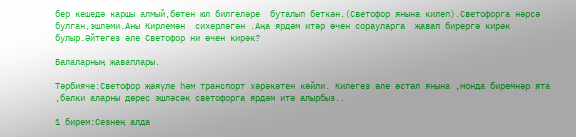бер кешедә каршы алмый,бөтен юл билгеләре  буталып беткән.(Светофор янына килеп).Светофорга нәрсә булган,эшләми.Аны Кирлемән  сихерләгән .Аңа ярдәм итәр өчен сорауларга  җавап бирергә кирәк булыр.Әйтегез әле Светофор ни өчен кирәк?

Балаларның җаваплары.

Тәрбияче:Светофор җәяүле һәм транспорт хәрәкәтен көйли. Килегез әле өстәл янына ,монда биремнәр ята ,бәлки аларны дөрес эшләсәк светофорга ярдәм итә алырбыз..

1 бирем:Сезнең алда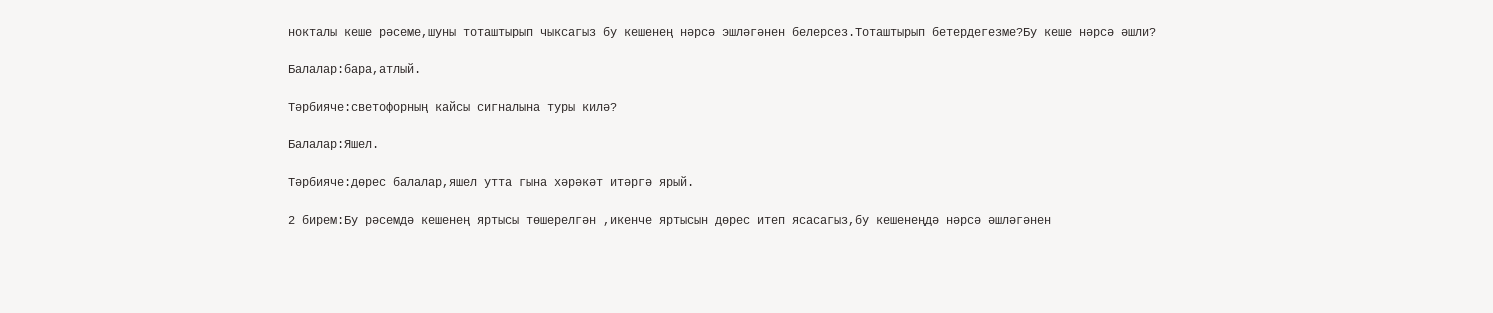нокталы кеше рәсеме,шуны тоташтырып чыксагыз бу кешенең нәрсә эшләгәнен белерсез.Тоташтырып бетердегезме?Бу кеше нәрсә әшли?

Балалар:бара,атлый.

Тәрбияче:светофорның кайсы сигналына туры килә?

Балалар:Яшел.

Тәрбияче:дөрес балалар,яшел утта гына хәрәкәт итәргә ярый.

2 бирем:Бу рәсемдә кешенең яртысы төшерелгән ,икенче яртысын дөрес итеп ясасагыз,бу кешенеңдә нәрсә әшләгәнен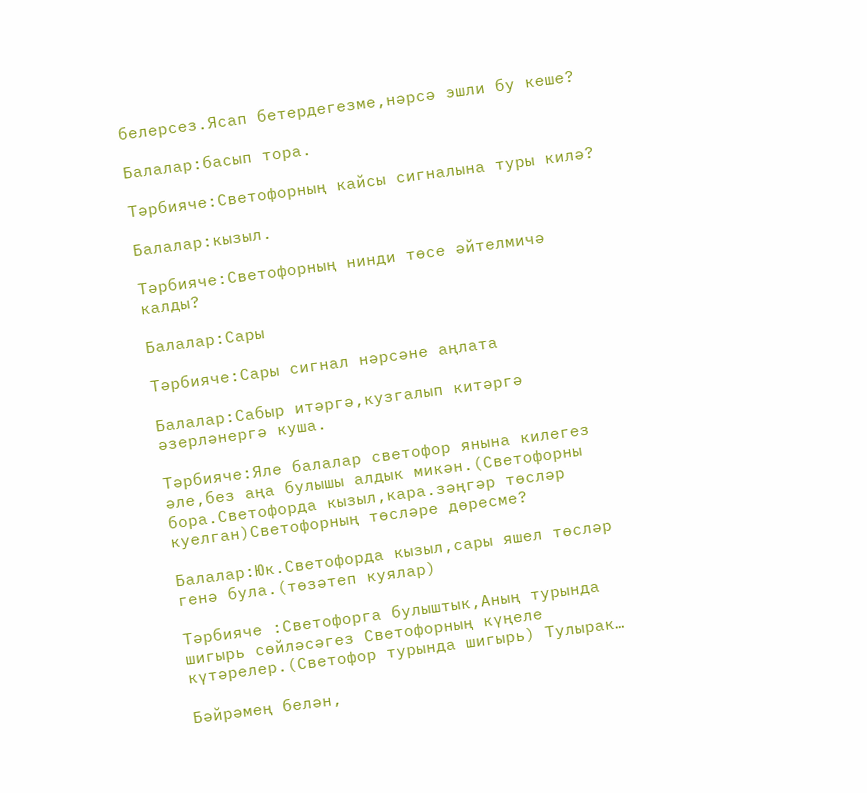белерсез.Ясап бетердегезме,нәрсә эшли бу кеше?

Балалар:басып тора.

Тәрбияче:Светофорның кайсы сигналына туры килә?

Балалар:кызыл.

Тәрбияче:Светофорның нинди төсе әйтелмичә калды?

Балалар:Сары

Тәрбияче:Сары сигнал нәрсәне аңлата

Балалар:Сабыр итәргә,кузгалып китәргә әзерләнергә куша.

Тәрбияче:Яле балалар светофор янына килегез әле,без аңа булышы алдык микән.(Светофорны бора.Светофорда кызыл,кара.зәңгәр төсләр куелган)Светофорның төсләре дөресме?

Балалар:Юк.Светофорда кызыл,сары яшел төсләр генә була.(төзәтеп куялар)

Тәрбияче :Светофорга булыштык,Аның турында шигырь сөйләсәгез Светофорның күңеле  күтәрелер.(Светофор турында шигырь) Тулырак…

Бәйрәмең белән,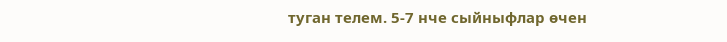туган телем. 5-7 нче сыйныфлар өчен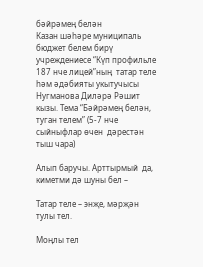бәйрәмең белән
Казан шәһәре муниципаль бюджет белем бирү учреждениесе “Күп профильле 187 нче лицей”ның  татар теле һәм әдәбияты укытучысы Нугманова Диләрә Рәшит кызы. Тема “Бәйрәмең белән, туган телем” (5-7 нче сыйныфлар өчен  дәрестән тыш чара)

Алып баручы. Арттырмый  да, киметми дә шуны бел –

Татар теле – энҗе, мәрҗән тулы тел.

Моңлы тел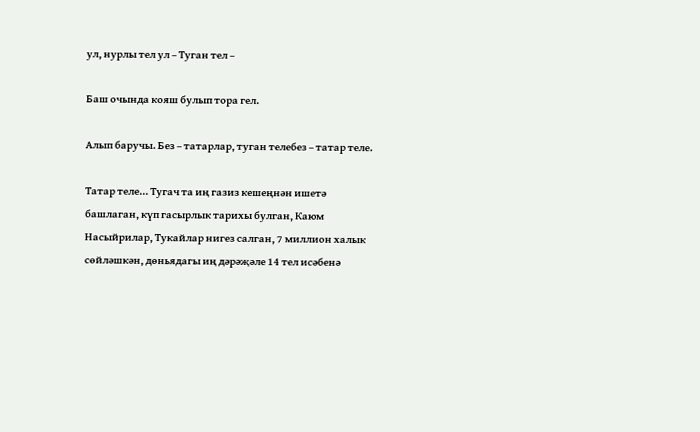ул, нурлы тел ул – Туган тел –

Баш очында кояш булып тора гел.

Алып баручы. Без – татарлар, туган телебез – татар теле.

Татар теле… Тугач та иң газиз кешеңнән ишетә башлаган, күп гасырлык тарихы булган, Каюм Насыйрилар, Тукайлар нигез салган, 7 миллион халык сөйләшкән, дөньядагы иң дәрәҗәле 14 тел исәбенә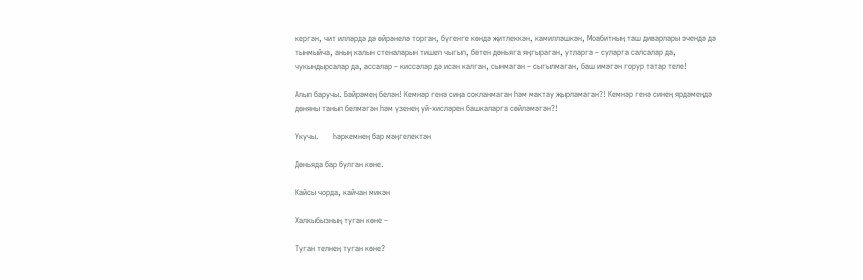кергән, чит илләрдә дә өйрәнелә торган, бүгенге көндә җитлеккән, камилләшкән, Моабитның таш диварлары эчендә дә тынмыйча, аның калын стеналарын тишеп чыгып, бөтен дөньяга яңгыраган, утларга – суларга салсалар да, чукындырсалар да, ассалар – киссәләр дә исән калган, сынмаган – сыгылмаган, баш имәгән горур татар теле!

Алып баручы. Бәйрәмең белән! Кемнәр генә сиңа сокланмаган һәм мактау җырламаган?! Кемнәр генә синең ярдәмеңдә дөняны танып белмәгән һәм үзенең уй-хисләрен башкаларга сөйләмәгән?!

Укучы.       Һәркемнең бар мәңгелектән

Дөньяда бар булган көне.

Кайсы чорда, кайчан микән

Халкыбызның туган көне –

Туган телнең туган көне?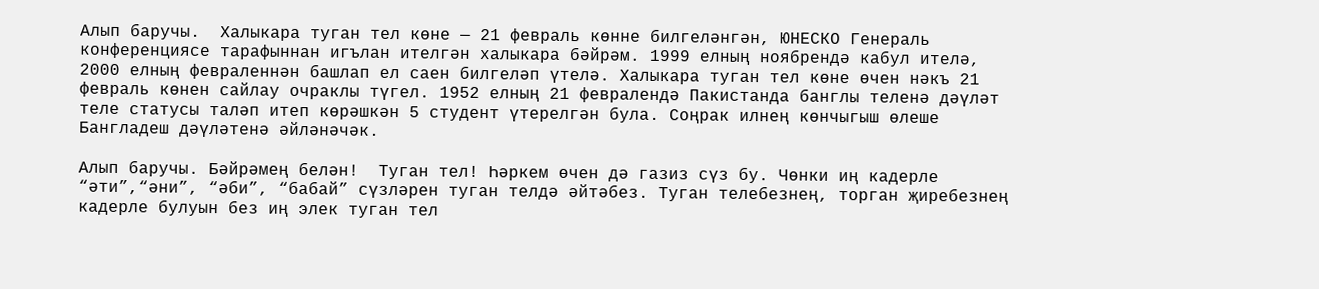Алып баручы.  Халыкара туган тел көне — 21 февраль көнне билгеләнгән, ЮНЕСКО Генераль конференциясе тарафыннан игълан ителгән халыкара бәйрәм. 1999 елның ноябрендә кабул ителә, 2000 елның февраленнән башлап ел саен билгеләп үтелә. Халыкара туган тел көне өчен нәкъ 21 февраль көнен сайлау очраклы түгел. 1952 елның 21 февралендә Пакистанда банглы теленә дәүләт теле статусы таләп итеп көрәшкән 5 студент үтерелгән була. Соңрак илнең көнчыгыш өлеше Бангладеш дәүләтенә әйләнәчәк.

Алып баручы. Бәйрәмең белән!  Туган тел! Һәркем өчен дә газиз сүз бу. Чөнки иң кадерле “әти”,“әни”, “әби”, “бабай” сүзләрен туган телдә әйтәбез. Туган телебезнең, торган җиребезнең кадерле булуын без иң элек туган тел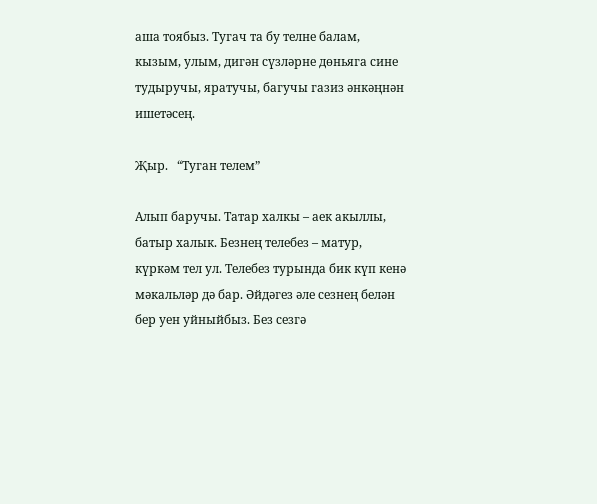аша тоябыз. Тугач та бу телне балам, кызым, улым, дигән сүзләрне дөньяга сине тудыручы, яратучы, багучы газиз әнкәңнән ишетәсең.

Җыр.   “Туган телем”

Алып баручы. Татар халкы – аек акыллы, батыр халык. Безнең телебез – матур, күркәм тел ул. Телебез турында бик күп кенә мәкальләр дә бар. Әйдәгез әле сезнең белән бер уен уйныйбыз. Без сезгә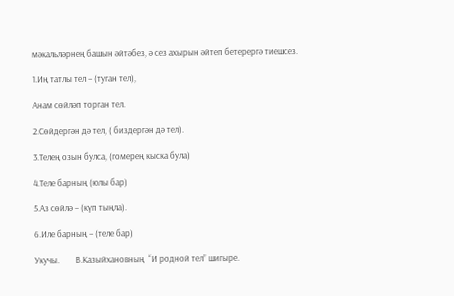мәкальләрнең башын әйтәбез, ә сез ахырын әйтеп бетерергә тиешсез.

1.Иң татлы тел – (туган тел),

Анам сөйләп торган тел.

2.Сөйдергән дә тел, ( биздергән дә тел).

3.Телең озын булса, (гомерең кыска була)

4.Теле барның (юлы бар)

5.Аз сөйлә – (күп тыңла).

6.Иле барның – (теле бар)

Укучы.        В.Казыйхановның  “И родной тел” шигыре.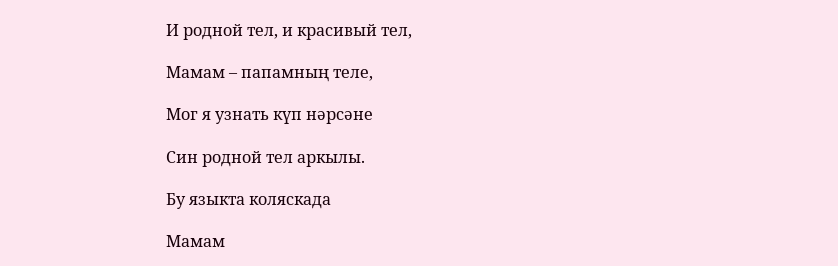И родной тел, и красивый тел,

Мамам – папамның теле,

Мог я узнать күп нәрсәне

Син родной тел аркылы.

Бу языкта коляскада

Мамам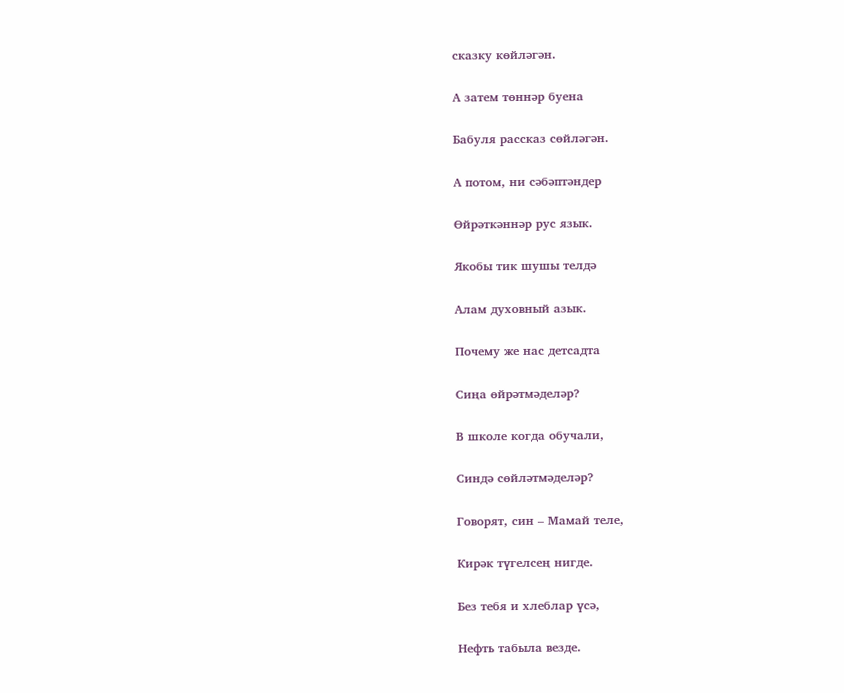сказку көйләгән.

А затем төннәр буена

Бабуля рассказ сөйләгән.

А потом, ни сәбәптәндер

Өйрәткәннәр рус язык.

Якобы тик шушы телдә

Алам духовный азык.

Почему же нас детсадта

Сиңа өйрәтмәделәр?

В школе когда обучали,

Синдә сөйләтмәделәр?

Говорят, син – Мамай теле,

Кирәк түгелсең нигде.

Без тебя и хлеблар үсә,

Нефть табыла везде.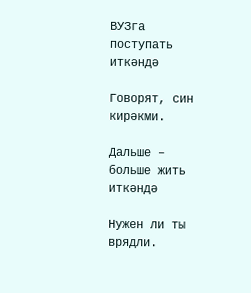ВУЗга поступать иткәндә

Говорят, син кирәкми.

Дальше – больше жить иткәндә

Нужен ли ты врядли.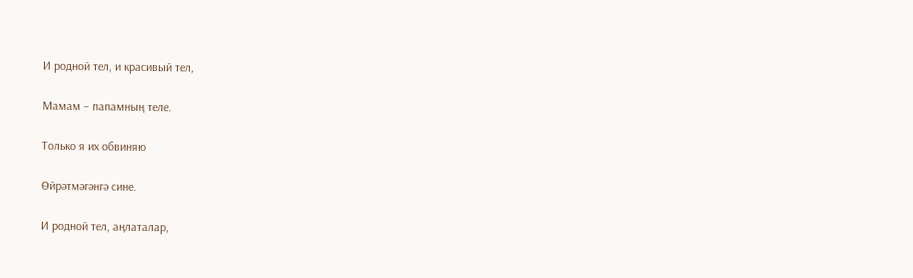И родной тел, и красивый тел,

Мамам – папамның теле.

Только я их обвиняю

Өйрәтмәгәнгә сине.

И родной тел, аңлаталар,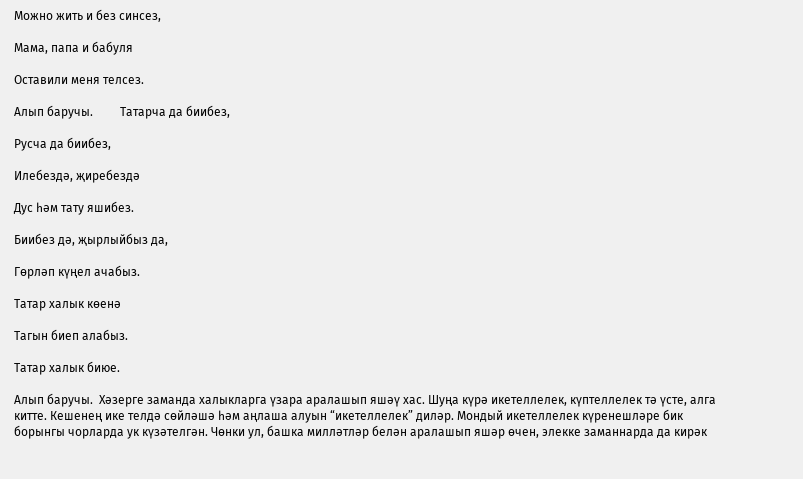Можно жить и без синсез,

Мама, папа и бабуля

Оставили меня телсез.

Алып баручы.         Татарча да биибез,

Русча да биибез,

Илебездә, җиребездә

Дус һәм тату яшибез.

Биибез дә, җырлыйбыз да,

Гөрләп күңел ачабыз.

Татар халык көенә

Тагын биеп алабыз.

Татар халык биюе.

Алып баручы.  Хәзерге заманда халыкларга үзара аралашып яшәү хас. Шуңа күрә икетеллелек, күптеллелек тә үсте, алга китте. Кешенең ике телдә сөйләшә һәм аңлаша алуын “икетеллелек” диләр. Мондый икетеллелек күренешләре бик борынгы чорларда ук күзәтелгән. Чөнки ул, башка милләтләр белән аралашып яшәр өчен, элекке заманнарда да кирәк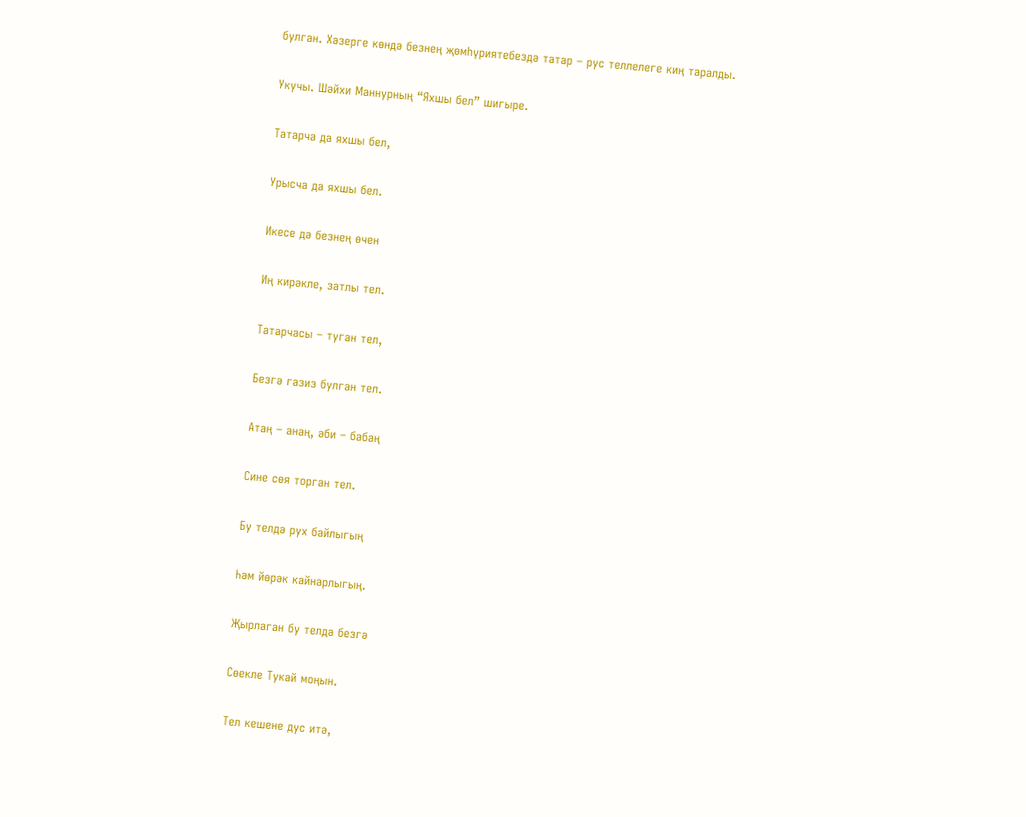булган. Хәзерге көндә безнең җөмһүриятебездә татар – рус теллелеге киң таралды.

Укучы. Шәйхи Маннурның “Яхшы бел” шигыре.

Татарча да яхшы бел,

Урысча да яхшы бел.

Икесе дә безнең өчен

Иң кирәкле, затлы тел.

Татарчасы – туган тел,

Безгә газиз булган тел.

Атаң – анаң, әби – бабаң

Сине сөя торган тел.

Бу телдә рух байлыгың

Һәм йөрәк кайнарлыгың.

Җырлаган бу телдә безгә

Сөекле Тукай моңын.

Тел кешене дус итә,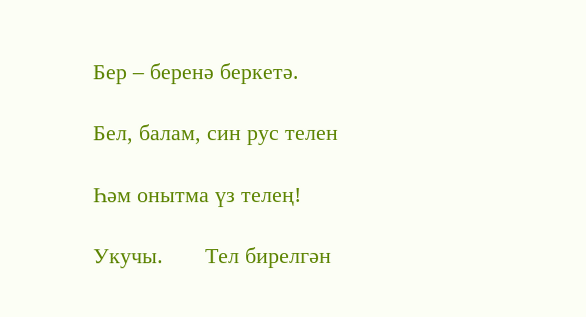Бер – беренә беркетә.

Бел, балам, син рус телен

Һәм онытма үз телең!

Укучы.       Тел бирелгән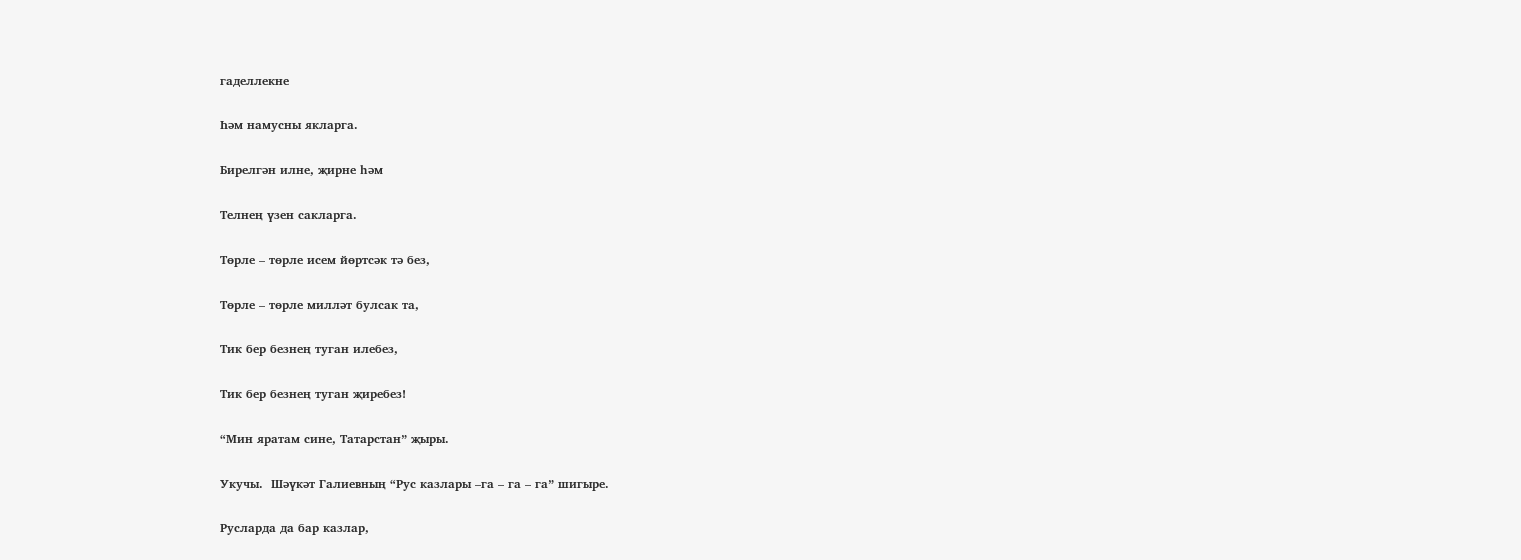гаделлекне

Һәм намусны якларга.

Бирелгән илне, җирне һәм

Телнең үзен сакларга.

Төрле – төрле исем йөртсәк тә без,

Төрле – төрле милләт булсак та,

Тик бер безнең туган илебез,

Тик бер безнең туган җиребез!

“Мин яратам сине, Татарстан” җыры.

Укучы.  Шәүкәт Галиевның “Рус казлары –га – га – га” шигыре.

Русларда да бар казлар,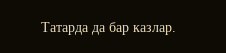Татарда да бар казлар.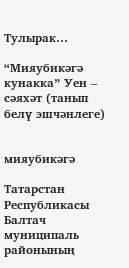Тулырак…

“Мияубикәгә кунакка” Уен – сәяхәт (танып белү эшчәнлеге)


мияубикәгә

Татарстан Республикасы Балтач муниципаль районының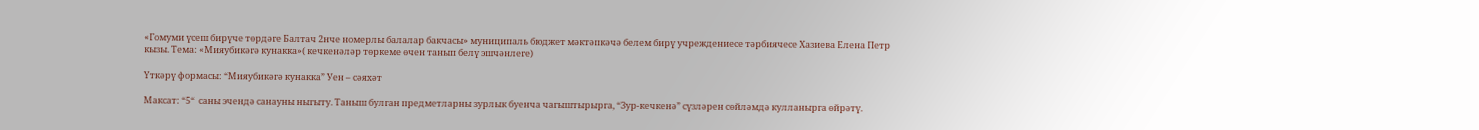«Гомуми үсеш бирүче төрдәге Балтач 2нче номерлы балалар бакчасы» муниципаль бюджет мәктәпкәчә белем бирү учреждениесе тәрбиячесе Хазиева Елена Петр кызы. Тема: «Мияубикәгә кунакка»( кечкенәләр төркеме өчен танып белү эшчәнлеге)

Үткәрү формасы: “Мияубикәгә кунакка” Уен – сәяхәт

Максат: “5“  саны эчендә санауны ныгыту. Таныш булган предметларны зурлык буенча чагыштырырга, “Зур-кечкенә” сүзләрен сөйләмдә кулланырга өйрәтү.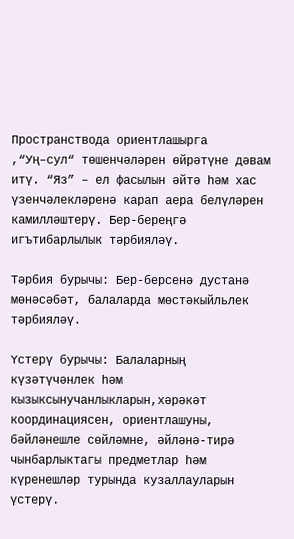Пространствода ориентлашырга ,“Уң–сул“ төшенчәләрен өйрәтүне дәвам итү. “Яз” – ел фасылын әйтә hәм хас үзенчәлекләренә карап аера белүләрен камилләштерү. Бер-береңгә игътибарлылык тәрбияләү.

Тәрбия бурычы: Бер-берсенә дустанә мөнәсәбәт, балаларда мөстәкыйльлек тәрбияләү.

Үстерү бурычы: Балаларның күзәтүчәнлек һәм кызыксынучанлыкларын,хәрәкәт координациясен, ориентлашуны, бәйләнешле сөйләмне, әйләнә-тирә чынбарлыктагы предметлар һәм күренешләр турында кузаллауларын үстерү.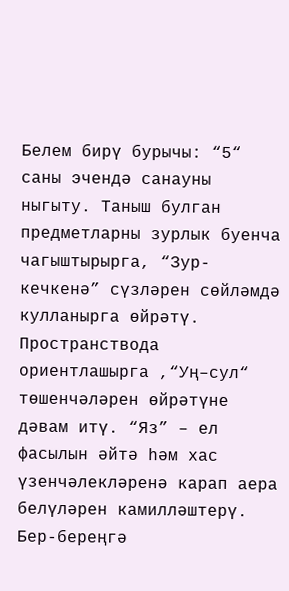Белем бирү бурычы: “5“  саны эчендә санауны ныгыту. Таныш булган предметларны зурлык буенча чагыштырырга, “Зур-кечкенә” сүзләрен сөйләмдә кулланырга өйрәтү. Пространствода ориентлашырга ,“Уң–сул“ төшенчәләрен өйрәтүне дәвам итү. “Яз” – ел фасылын әйтә hәм хас үзенчәлекләренә карап аера белүләрен камилләштерү. Бер-береңгә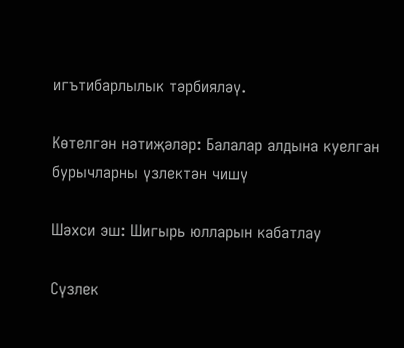игътибарлылык тәрбияләү.

Көтелгән нәтиҗәләр: Балалар алдына куелган бурычларны үзлектән чишү

Шәхси эш: Шигырь юлларын кабатлау

Сүзлек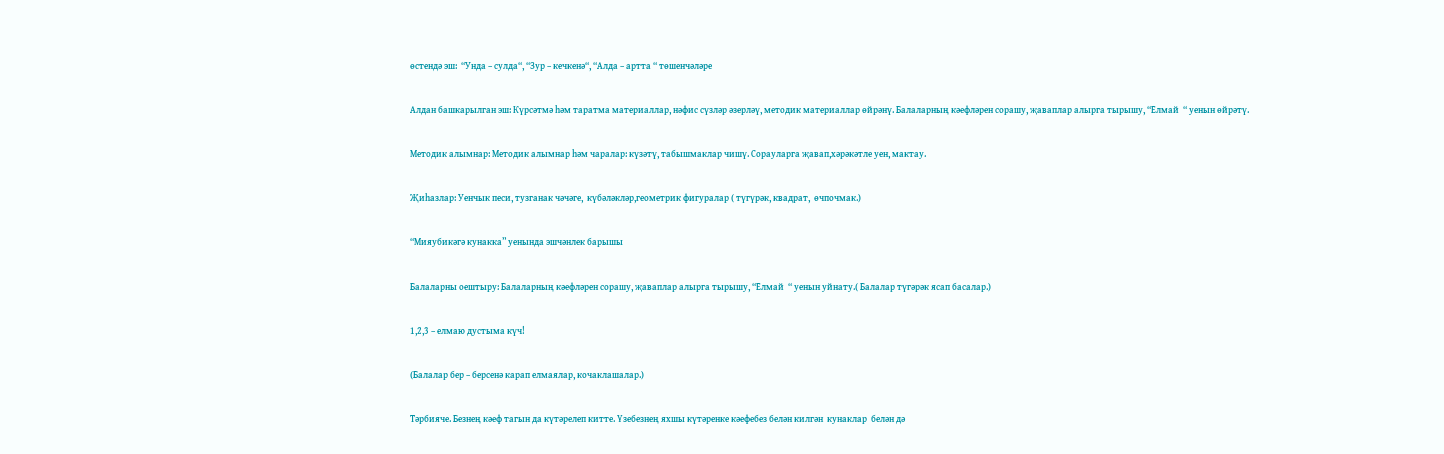өстендә эш:  “Унда – сулда“, “Зур – кечкенә“, “Алда – артта “ төшенчәләре

Алдан башкарылган эш: Күрсәтмә һәм таратма материаллар, нәфис сүзләр әзерләү, методик материаллар өйрәнү. Балаларның кәефләрен сорашу, җаваплар алырга тырышу, “Елмай  “ уенын өйрәтү.

Методик алымнар: Методик алымнар һәм чаралар: күзәтү, табышмаклар чишү. Сорауларга җавап,хәрәкәтле уен, мактау.

Җиһазлар: Уенчык песи, тузганак чәчәге,  күбәләкләр,геометрик фигуралар ( түгүрәк, квадрат,  өчпочмак.)

“Мияубикәгә кунакка” уенында эшчәнлек барышы

Балаларны оештыру: Балаларның кәефләрен сорашу, җаваплар алырга тырышу, “Елмай  “ уенын уйнату.( Балалар түгәрәк ясап басалар.)

1,2,3 – елмаю дустыма күч!

(Балалар бер – берсенә карап елмаялар, кочаклашалар.)

Тәрбияче. Безнең кәеф тагын да күтәрелеп китте. Үзебезнең яхшы күтәренке кәефебез белән килгән  кунаклар  белән дә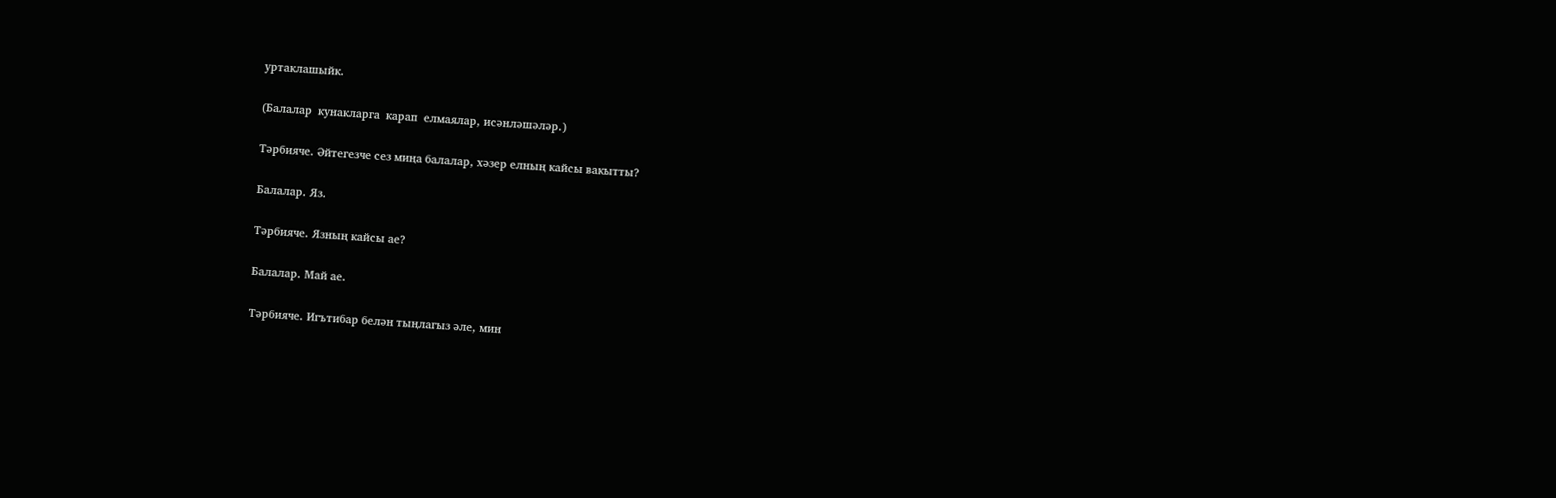уртаклашыйк.

(Балалар  кунакларга  карап  елмаялар, исәнләшәләр.)

Тәрбияче. Әйтегезче сез миңа балалар, хәзер елның кайсы вакытты?

Балалар. Яз.

Тәрбияче. Язның кайсы ае?

Балалар. Май ае.

Тәрбияче. Игътибар белән тыңлагыз әле, мин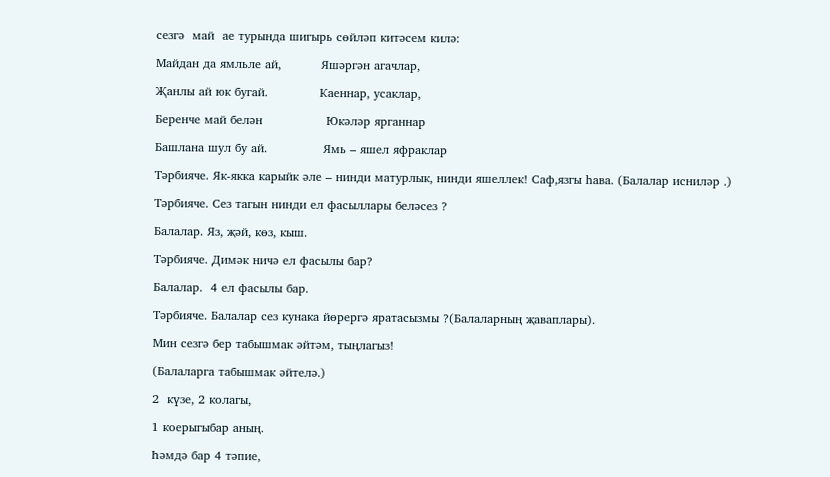сезгә  май  ае турында шигырь сөйләп китәсем килә:

Майдан да ямльле ай,          Яшәргән агачлар,

Җанлы ай юк бугай.             Каеннар, усаклар,

Беренче май белән                Юкәләр ярганнар

Башлана шул бу ай.              Ямь – яшел яфраклар

Тәрбияче. Як-якка карыйк әле – нинди матурлык, нинди яшеллек! Саф,язгы hава. (Балалар исниләр .)

Тәрбияче. Сез тагын нинди ел фасыллары беләсез ?

Балалар. Яз, җәй, көз, кыш.

Тәрбияче. Димәк ничә ел фасылы бар?

Балалар.  4 ел фасылы бар.

Тәрбияче. Балалар сез кунака йөрергә яратасызмы ?(Балаларның җаваплары).

Мин сезгә бер табышмак әйтәм, тыңлагыз!

(Балаларга табышмак әйтелә.)

2  күзе, 2 колагы,

1 коерыгыбар аның.

Һәмдә бар 4 тәпие,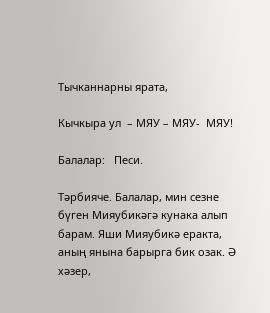Тычканнарны ярата,

Кычкыра ул  – МЯУ – МЯУ-  МЯУ!

Балалар:   Песи.

Тәрбияче. Балалар, мин сезне бүген Мияубикәгә кунака алып барам. Яши Мияубикә еракта, аның янына барырга бик озак. Ә хәзер,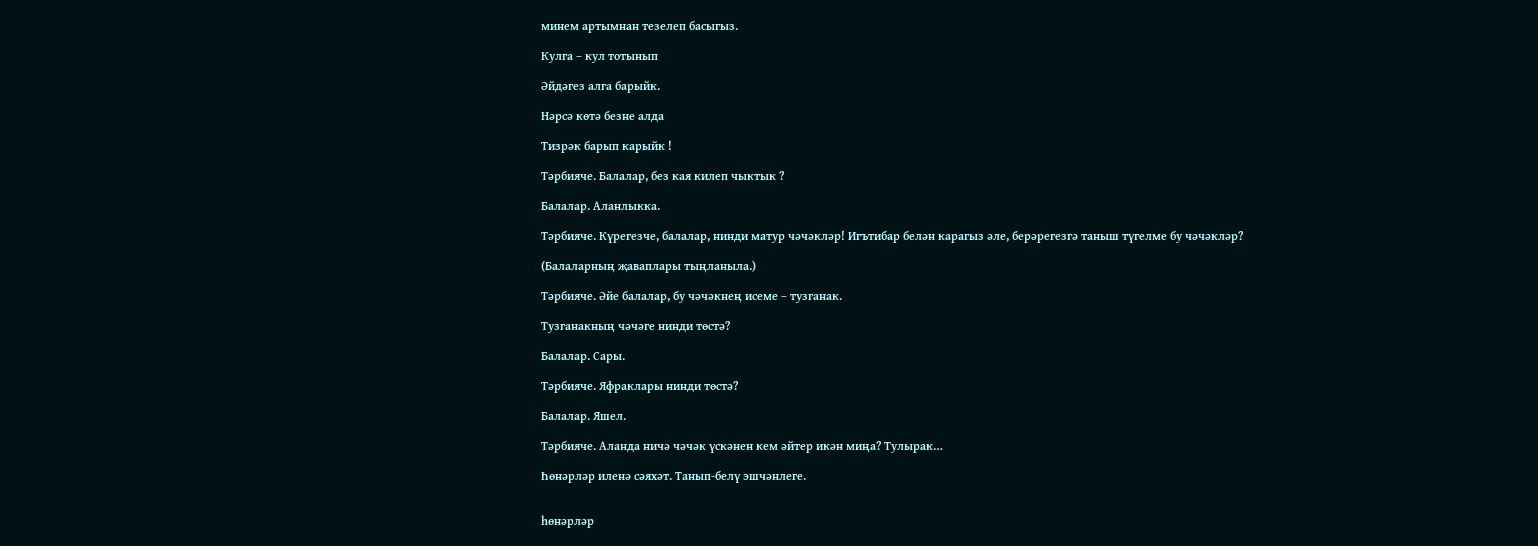минем артымнан тезелеп басыгыз.

Кулга – кул тотынып

Әйдәгез алга барыйк.

Нәрсә көтә безне алда

Тизрәк барып карыйк !

Тәрбияче. Балалар, без кая килеп чыктык ?

Балалар. Аланлыкка.

Тәрбияче. Күрегезче, балалар, нинди матур чәчәкләр! Игътибар белән карагыз әле, берәрегезгә таныш түгелме бу чәчәкләр?

(Балаларның җаваплары тыңланыла.)

Тәрбияче. Әйе балалар, бу чәчәкнең исеме – тузганак.

Тузганакның чәчәге нинди төстә?

Балалар. Сары.

Тәрбияче. Яфраклары нинди төстә?

Балалар. Яшел.

Тәрбияче. Аланда ничә чәчәк үскәнен кем әйтер икән миңа? Тулырак…

Һөнәрләр иленә сәяхәт. Танып-белү эшчәнлеге.


һөнәрләр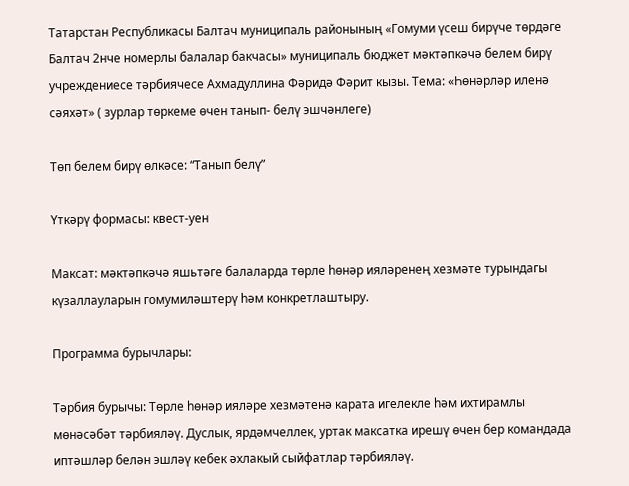Татарстан Республикасы Балтач муниципаль районының «Гомуми үсеш бирүче төрдәге Балтач 2нче номерлы балалар бакчасы» муниципаль бюджет мәктәпкәчә белем бирү учреждениесе тәрбиячесе Ахмадуллина Фәридә Фәрит кызы. Тема: «Һөнәрләр иленә сәяхәт» ( зурлар төркеме өчен танып- белү эшчәнлеге)

Төп белем бирү өлкәсе: “Танып белү”

Үткәрү формасы: квест-уен

Максат: мәктәпкәчә яшьтәге балаларда төрле һөнәр ияләренең хезмәте турындагы күзаллауларын гомумиләштерү һәм конкретлаштыру.

Программа бурычлары:

Тәрбия бурычы: Төрле һөнәр ияләре хезмәтенә карата игелекле һәм ихтирамлы мөнәсәбәт тәрбияләү. Дуслык, ярдәмчеллек, уртак максатка ирешү өчен бер командада иптәшләр белән эшләү кебек әхлакый сыйфатлар тәрбияләү.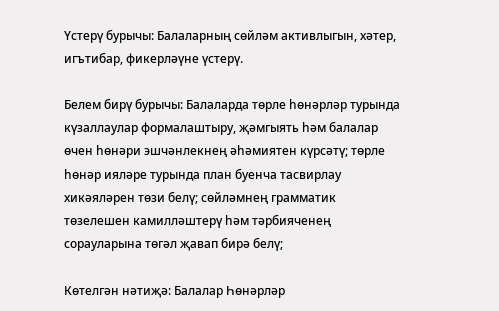Үстерү бурычы: Балаларның сөйләм активлыгын, хәтер, игътибар, фикерләүне үстерү.

Белем бирү бурычы: Балаларда төрле һөнәрләр турында күзаллаулар формалаштыру, җәмгыять һәм балалар өчен һөнәри эшчәнлекнең әһәмиятен күрсәтү; төрле һөнәр ияләре турында план буенча тасвирлау хикәяләрен төзи белү; сөйләмнең грамматик төзелешен камилләштерү һәм тәрбияченең сорауларына төгәл җавап бирә белү;

Көтелгән нәтиҗә: Балалар Һөнәрләр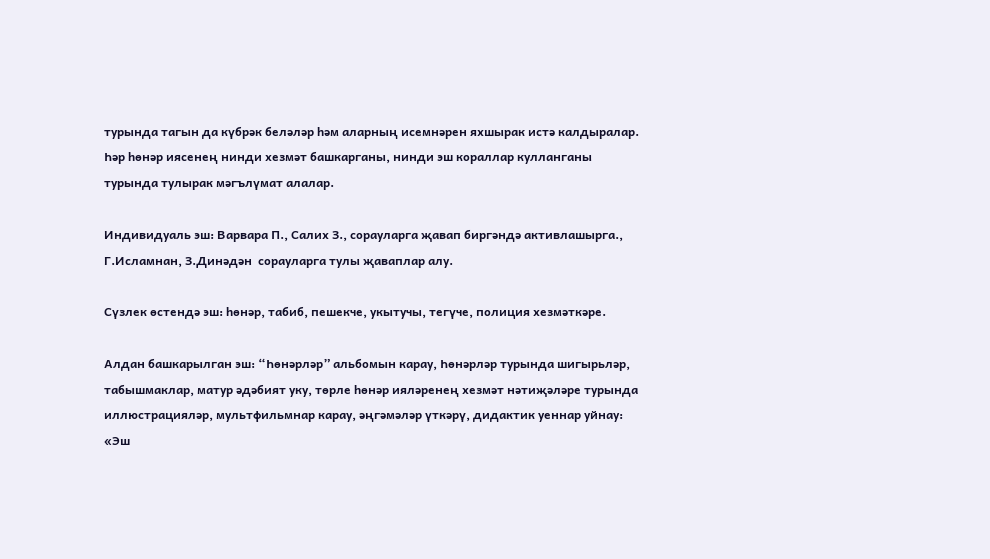турында тагын да күбрәк беләләр һәм аларның исемнәрен яхшырак истә калдыралар. Һәр һөнәр иясенең нинди хезмәт башкарганы, нинди эш кораллар кулланганы турында тулырак мәгълүмат алалар.

Индивидуаль эш: Варвара П., Салих З., сорауларга җавап биргәндә активлашырга., Г.Исламнан, З.Динәдән  сорауларга тулы җаваплар алу.

Сүзлек өстендә эш: һөнәр, табиб, пешекче, укытучы, тегүче, полиция хезмәткәре.

Алдан башкарылган эш: “Һөнәрләр” альбомын карау, Һөнәрләр турында шигырьләр, табышмаклар, матур әдәбият уку, төрле һөнәр ияләренең хезмәт нәтиҗәләре турында иллюстрацияләр, мультфильмнар карау, әңгәмәләр үткәрү, дидактик уеннар уйнау: «Эш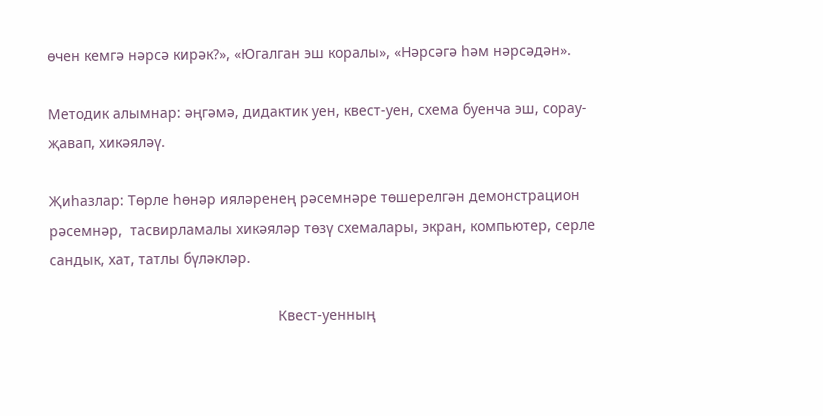өчен кемгә нәрсә кирәк?», «Югалган эш коралы», «Нәрсәгә һәм нәрсәдән».

Методик алымнар: әңгәмә, дидактик уен, квест-уен, схема буенча эш, сорау-җавап, хикәяләү.

Җиһазлар: Төрле һөнәр ияләренең рәсемнәре төшерелгән демонстрацион рәсемнәр,  тасвирламалы хикәяләр төзү схемалары, экран, компьютер, серле сандык, хат, татлы бүләкләр.

                                                         Квест-уенның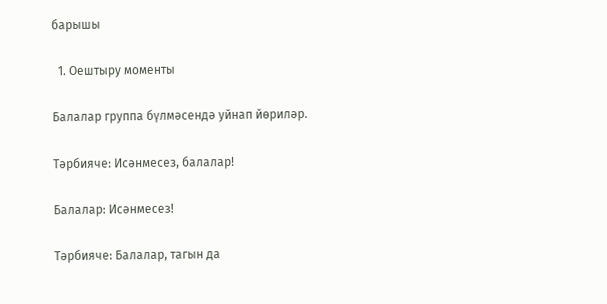барышы

  1. Оештыру моменты

Балалар группа бүлмәсендә уйнап йөриләр.

Тәрбияче: Исәнмесез, балалар!

Балалар: Исәнмесез!

Тәрбияче: Балалар, тагын да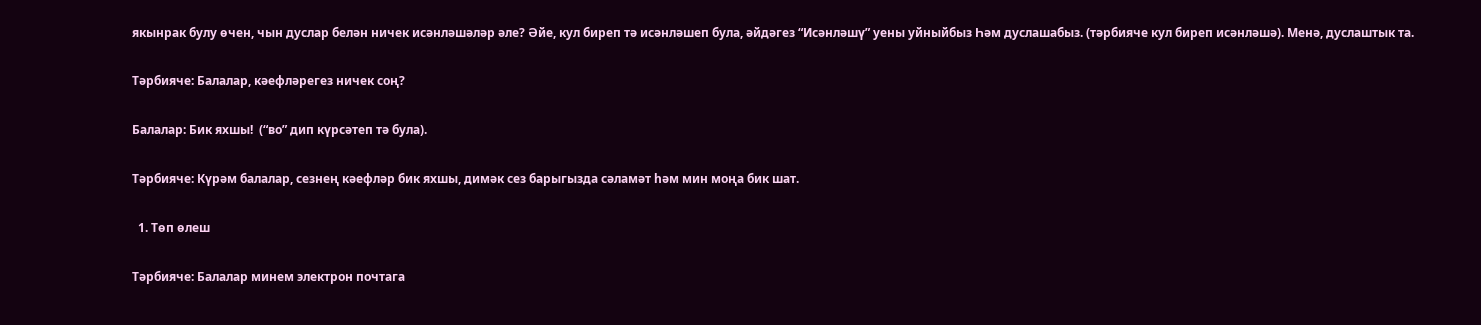якынрак булу өчен, чын дуслар белән ничек исәнләшәләр әле? Әйе, кул биреп тә исәнләшеп була, әйдәгез “Исәнләшү” уены уйныйбыз Һәм дуслашабыз. (тәрбияче кул биреп исәнләшә). Менә, дуслаштык та.

Тәрбияче: Балалар, кәефләрегез ничек соң?

Балалар: Бик яхшы!  (“во” дип күрсәтеп тә була).

Тәрбияче: Күрәм балалар, сезнең кәефләр бик яхшы, димәк сез барыгызда сәламәт һәм мин моңа бик шат.

  1. Төп өлеш

Тәрбияче: Балалар минем электрон почтага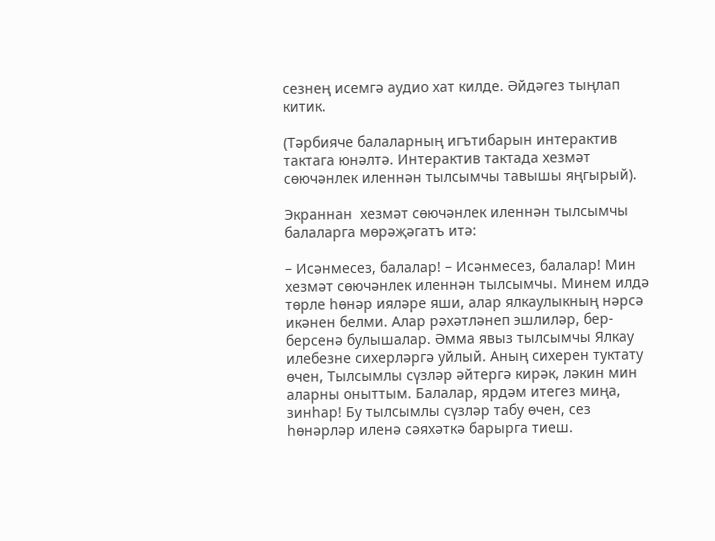сезнең исемгә аудио хат килде. Әйдәгез тыңлап китик.

(Тәрбияче балаларның игътибарын интерактив тактага юнәлтә. Интерактив тактада хезмәт сөючәнлек иленнән тылсымчы тавышы яңгырый).

Экраннан  хезмәт сөючәнлек иленнән тылсымчы балаларга мөрәҗәгатъ итә:

– Исәнмесез, балалар! – Исәнмесез, балалар! Мин хезмәт сөючәнлек иленнән тылсымчы. Минем илдә төрле һөнәр ияләре яши, алар ялкаулыкның нәрсә икәнен белми. Алар рәхәтләнеп эшлиләр, бер-берсенә булышалар. Әмма явыз тылсымчы Ялкау илебезне сихерләргә уйлый. Аның сихерен туктату өчен, Тылсымлы сүзләр әйтергә кирәк, ләкин мин аларны оныттым. Балалар, ярдәм итегез миңа, зинһар! Бу тылсымлы сүзләр табу өчен, сез һөнәрләр иленә сәяхәткә барырга тиеш.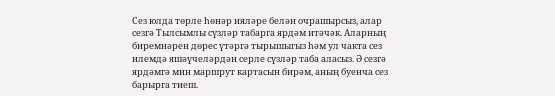Сез юлда төрле һөнәр ияләре белән очрашырсыз, алар сезгә Тылсымлы сүзләр табарга ярдәм итәчәк. Аларның биремнәрен дөрес үтәргә тырышыгыз һәм ул чакта сез илемдә яшәүчеләрдән серле сүзләр таба аласыз. Ә сезгә ярдәмгә мин маршрут картасын бирәм, аның буенча сез барырга тиеш.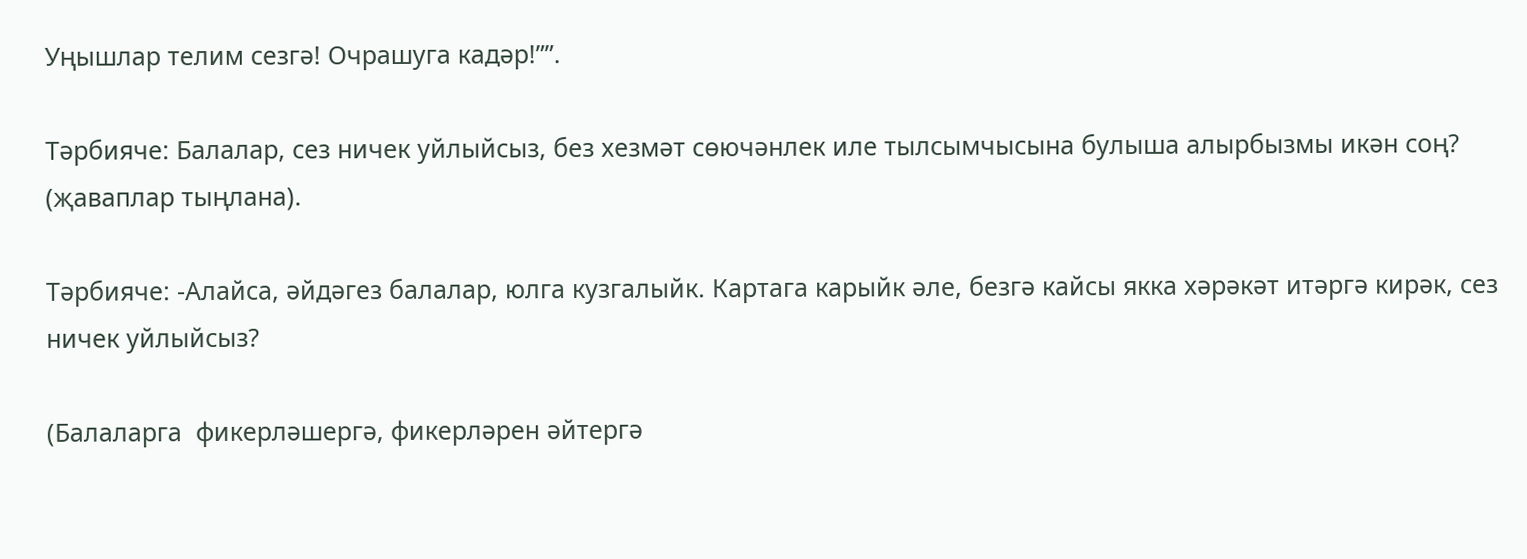Уңышлар телим сезгә! Очрашуга кадәр!””.

Тәрбияче: Балалар, сез ничек уйлыйсыз, без хезмәт сөючәнлек иле тылсымчысына булыша алырбызмы икән соң? (җаваплар тыңлана).

Тәрбияче: -Алайса, әйдәгез балалар, юлга кузгалыйк. Картага карыйк әле, безгә кайсы якка хәрәкәт итәргә кирәк, сез ничек уйлыйсыз?

(Балаларга  фикерләшергә, фикерләрен әйтергә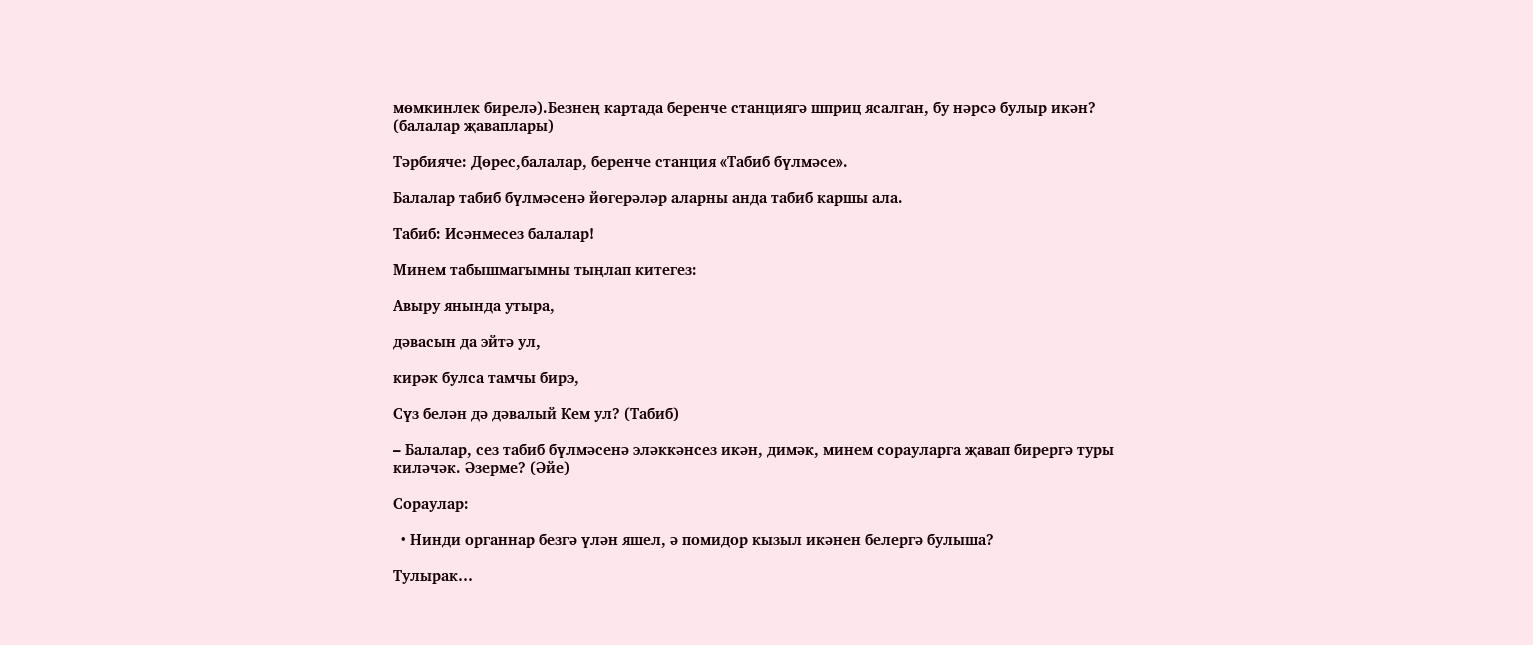мөмкинлек бирелә).Безнең картада беренче станциягә шприц ясалган, бу нәрсә булыр икән? (балалар җаваплары)

Тәрбияче: Дөрес,балалар, беренче станция «Табиб бүлмәсе».

Балалар табиб бүлмәсенә йөгерәләр аларны анда табиб каршы ала.

Табиб: Исәнмесез балалар!

Минем табышмагымны тыңлап китегез:

Авыру янында утыра,

дәвасын да эйтә ул,

кирәк булса тамчы бирэ,

Сүз белән дә дәвалый Кем ул? (Табиб)

– Балалар, сез табиб бүлмәсенә эләккәнсез икән, димәк, минем сорауларга җавап бирергә туры киләчәк. Әзерме? (Әйе)

Сораулар:

  • Нинди органнар безгә үлән яшел, ә помидор кызыл икәнен белергә булыша?

Тулырак…